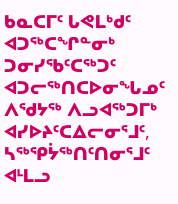ᑲᓇᑕᒥᑦ ᒐᕙᒪᒃᑯᑦ ᐊᑐᖅᑕᖏᓐᓂᒃ ᑐᓂᓯᖃᑦᑕᖅᑐᑦ ᐊᑐᓕᖅᑎᑕᐅᓂᖓᓄᑦ ᐱᖁᔭᖅ ᐱᓗᐊᖅᑐᒥᒃ ᐊᓯᐅᔨᑦᑕᐃᓕᓂᕐᒧᑦ, ᓴᖅᕿᔮᖅᑎᑦᑎᓂᕐᒧᑦ ᐊᒻᒪᓗ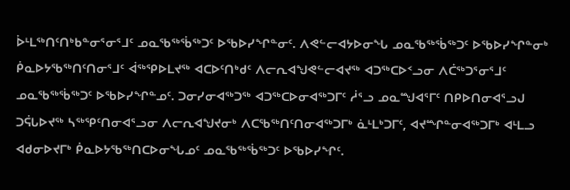ᐆᒻᒪᖅᑎᑦᑎᒃᑲᓐᓂᕐᓂᕐᒧᑦ ᓄᓇᖃᖅᖄᖅᑐᑦ ᐅᖃᐅᓯᖏᓐᓂᑦ. ᐱᕙᓪᓕᐊᔭᐅᓂᖓ ᓄᓇᖃᖅᖄᖅᑐᑦ ᐅᖃᐅᓯᖏᓐᓂᒃ ᑮᓇᐅᔭᖃᖅᑎᑦᑎᓂᕐᒧᑦ ᐋᖅᕿᐅᒪᔪᖅ ᐊᑕᐅᑦᑎᒃᑯᑦ ᐱᓕᕆᐊᖑᕙᓪᓕᐊᔪᖅ ᐊᑐᖅᑕᐅᑉᓗᓂ ᐱᑖᖅᑐᕐᓂᕐᒧᑦ ᓄᓇᖃᖅᖄᖅᑐᑦ ᐅᖃᐅᓯᖏᓐᓄᑦ. ᑐᓂᓯᓂᐊᖅᑐᖅ ᐊᑐᖅᑕᐅᓂᐊᖅᑐᒥᑦ ᓲᕐᓗ ᓄᓇᙳᐊᕐᒥᑦ ᑎᑭᐅᑎᓂᐊᕐᓗᒍ ᑐᕌᒐᐅᔪᖅ ᓴᖅᕿᑦᑎᓂᐊᕐᓗᓂ ᐱᓕᕆᐊᖑᔪᓂᒃ ᐱᑕᖃᖅᑎᑦᑎᓂᐊᖅᑐᒥᒃ ᓈᒻᒪᒃᑐᒥᑦ, ᐊᔪᙱᓐᓂᐊᖅᑐᒥᒃ ᐊᒻᒪᓗ ᐊᑯᓂᐅᔪᒥᒃ ᑮᓇᐅᔭᖃᖅᑎᑕᐅᓂᖓᓄᑦ ᓄᓇᖃᖅᖄᖅᑐᑦ ᐅᖃᐅᓯᖏᑦ.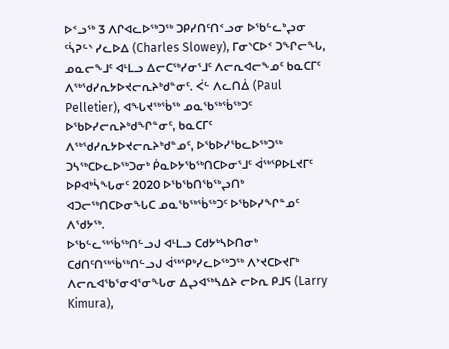ᐅᑉᓗᖅ 3 ᐱᒋᐊᓚᐅᖅᑐᖅ ᑐᑭᓯᑎᑦᑎᑉᓗᓂ ᐅᖃᓪᓚᒃᖢᓂ ᑦᓵᕈᓪᔅ ᓯᓚᐅᐃ (Charles Slowey), ᒥᓂᔅᑕᐅᑉ ᑐᖏᓕᖓ, ᓄᓇᓕᖕᒧᑦ ᐊᒻᒪᓗ ᐃᓕᑕᖅᓯᓂᕐᒧᑦ ᐱᓕᕆᐊᓕᖕᓄᑦ ᑲᓇᑕᒥᑦ ᐱᖅᖁᓯᕆᔭᐅᔪᓕᕆᔨᒃᑯᓐᓂᑦ. ᐹᓪ ᐱᓚᑎᐄ (Paul Pelletier), ᐊᖓᔪᖅᖄᖅ ᓄᓇᖃᖅᖄᖅᑐᑦ ᐅᖃᐅᓯᓕᕆᔨᒃᑯᖏᓐᓂᑦ, ᑲᓇᑕᒥᑦ ᐱᖅᖁᓯᕆᔭᐅᔪᓕᕆᔨᒃᑯᓐᓄᑦ, ᐅᖃᐅᓯᖃᓚᐅᖅᑐᖅ ᑐᓴᖅᑕᐅᓚᐅᖅᑐᓂᒃ ᑮᓇᐅᔭᖃᖅᑎᑕᐅᓂᕐᒧᑦ ᐋᖅᕿᐅᒪᔪᒥᑦ ᐅᑭᐊᒃᓵᖓᓂᑦ 2020 ᐅᖃᖃᑎᖃᖅᖢᑎᒃ ᐊᑐᓕᖅᑎᑕᐅᓂᖓᑕ ᓄᓇᖃᖅᖄᖅᑐᑦ ᐅᖃᐅᓯᖏᓐᓄᑦ ᐱᖁᔭᖅ.
ᐅᖃᓪᓚᖅᖄᖅᑎᓪᓗᒍ ᐊᒻᒪᓗ ᑕᑯᔭᒃᓴᐅᑎᓂᒃ ᑕᑯᑎᑦᑎᖅᖄᖅᑎᓪᓗᒍ ᐋᖅᕿᒃᓯᓚᐅᖅᑐᖅ ᐱᔾᔪᑕᐅᔪᒥᒃ ᐱᓕᕆᐊᖃᕐᓂᐊᕐᓂᖓᓂ ᐃᖢᐊᖅᓴᐃᔨ ᓕᐅᕆ ᑭᒧᕋ (Larry Kimura),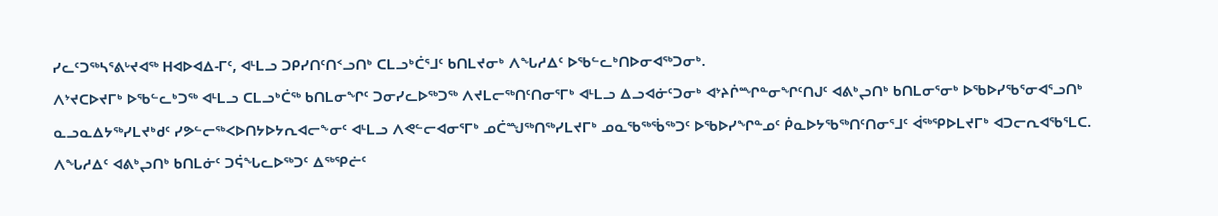ᓯᓚᑦᑐᖅᓴᕐᕕᒡᔪᐊᖅ ᕼᐊᐅᐊᐃ-ᒥᑦ, ᐊᒻᒪᓗ ᑐᑭᓯᑎᑦᑎᑉᓗᑎᒃ ᑕᒪᓗᒃᑖᕐᒧᑦ ᑲᑎᒪᔪᓂᒃ ᐱᖓᓱᐃᑦ ᐅᖃᓪᓚᒃᑎᐅᓂᐊᖅᑐᓂᒃ.
ᐱᔾᔪᑕᐅᔪᒥᒃ ᐅᖃᓪᓚᒃᑐᖅ ᐊᒻᒪᓗ ᑕᒪᓗᒃᑖᖅ ᑲᑎᒪᓂᖏᑦ ᑐᓂᓯᓚᐅᖅᑐᖅ ᐱᔪᒪᓕᖅᑎᑦᑎᓂᕐᒥᒃ ᐊᒻᒪᓗ ᐃᓗᐊᓃᑦᑐᓂᒃ ᐊᔾᔨᒌᙱᓐᓂᖏᑦᑎᒍᑦ ᐊᕕᒃᖢᑎᒃ ᑲᑎᒪᓂᕐᓂᒃ ᐅᖃᐅᓯᖃᕐᓂᐊᕐᓗᑎᒃ ᓇᓗᓇᐃᔭᖅᓯᒪᔪᒃᑯᑦ ᓯᕗᓪᓕᖅᐸᐅᑎᔭᐅᔭᕆᐊᓕᖕᓂᑦ ᐊᒻᒪᓗ ᐱᕙᓪᓕᐊᓂᕐᒥᒃ ᓄᑖᙳᖅᑎᖅᓯᒪᔪᒥᒃ ᓄᓇᖃᖅᖄᖅᑐᑦ ᐅᖃᐅᓯᖏᓐᓄᑦ ᑮᓇᐅᔭᖃᖅᑎᑦᑎᓂᕐᒧᑦ ᐋᖅᕿᐅᒪᔪᒥᒃ ᐊᑐᓕᕆᐊᖃᕐᒪᑕ. ᐱᖓᓱᐃᑦ ᐊᕕᒃᖢᑎᒃ ᑲᑎᒪᓃᑦ ᑐᕌᖓᓚᐅᖅᑐᑦ ᐃᖅᕿᓖᑦ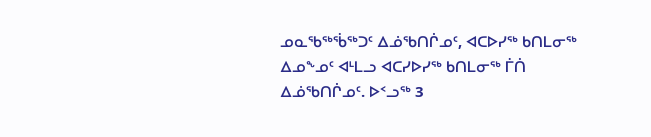ᓄᓇᖃᖅᖄᖅᑐᑦ ᐃᓅᖃᑎᒌᓄᑦ, ᐊᑕᐅᓯᖅ ᑲᑎᒪᓂᖅ ᐃᓄᖕᓄᑦ ᐊᒻᒪᓗ ᐊᑕᓯᐅᓯᖅ ᑲᑎᒪᓂᖅ ᒦᑏ ᐃᓅᖃᑎᒌᓄᑦ. ᐅᑉᓗᖅ 3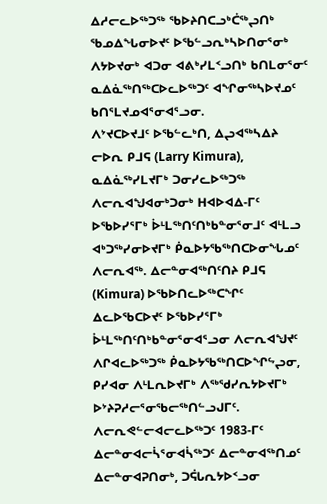ᐃᓱᓕᓚᐅᖅᑐᖅ ᖃᐅᔨᑎᑕᓗᒃᑖᖅᖢᑎᒃ ᖃᓄᐃᖓᓂᐅᔪᑦ ᐅᖃᓪᓗᕆᒃᓴᐅᑎᓂᕐᓂᒃ ᐱᔭᐅᔪᓂᒃ ᐊᑐᓂ ᐊᕕᒃᓯᒪᑉᓗᑎᒃ ᑲᑎᒪᓂᕐᓂᑦ ᓇᐃᓈᖅᑎᖅᑕᐅᓚᐅᖅᑐᑦ ᐊᖏᓂᖅᓴᐅᔪᓄᑦ ᑲᑎᕐᒪᔪᓄᐊᕐᓂᐊᕐᓗᓂ.
ᐱᔾᔪᑕᐅᔪᒧᑦ ᐅᖃᓪᓚᒃᑎ, ᐃᖢᐊᖅᓴᐃᔨ ᓕᐅᕆ ᑭᒧᕋ (Larry Kimura), ᓇᐃᓈᖅᓯᒪᔪᒥᒃ ᑐᓂᓯᓚᐅᖅᑐᖅ ᐱᓕᕆᐊᖑᐊᓂᒃᑐᓂᒃ ᕼᐊᐅᐊᐃ-ᒥᑦ ᐅᖃᐅᓯᕐᒥᒃ ᐆᒻᒪᖅᑎᑦᑎᒃᑲᓐᓂᕐᓂᒧᑦ ᐊᒻᒪᓗ ᐊᒃᑐᖅᓯᓂᐅᔪᒥᒃ ᑮᓇᐅᔭᖃᖅᑎᑕᐅᓂᖓᓄᑦ ᐱᓕᕆᐊᖅ. ᐃᓕᓐᓂᐊᖅᑎᑦᑎᔨ ᑭᒧᕋ (Kimura) ᐅᖃᐅᑎᓚᐅᖅᑕᖏᑦ ᐃᓚᐅᖃᑕᐅᔪᑦ ᐅᖃᐅᓯᕐᒥᒃ ᐆᒻᒪᖅᑎᑦᑎᒃᑲᓐᓂᕐᓂᐊᕐᓗᓂ ᐱᓕᕆᐊᖑᔪᑦ ᐱᒋᐊᓚᐅᖅᑐᖅ ᑮᓇᐅᔭᖃᖅᑎᑕᐅᖏᖦᖢᓂ, ᑭᓯᐊᓂ ᐱᒻᒪᕆᐅᔪᒥᒃ ᐱᖅᖁᓯᕆᔭᐅᔪᒥᒃ ᐅᔾᔨᕈᓱᓕᕐᓂᖃᓕᖅᑎᓪᓗᒍᒥᑦ. ᐱᓕᕆᕙᓪᓕᐊᓕᓚᐅᖅᑐᑦ 1983-ᒥᑦ ᐃᓕᓐᓂᐊᓕᓵᕐᓂᐊᓵᖅᑐᑦ ᐃᓕᓐᓂᐊᖅᑎᓄᑦ ᐃᓕᓐᓂᐊᕈᑎᓂᒃ, ᑐᕌᒐᕆᔭᐅᑉᓗᓂ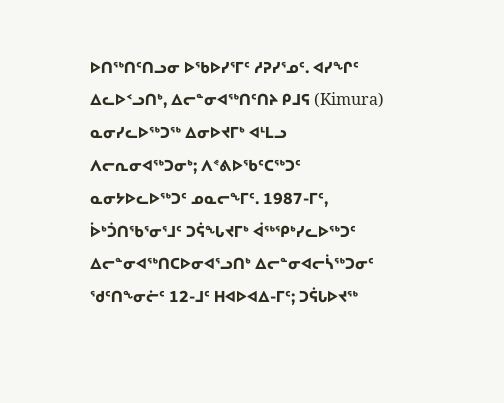ᐅᑎᖅᑎᑦᑎᓗᓂ ᐅᖃᐅᓯᕐᒥᑦ ᓱᕈᓯᕐᓄᑦ. ᐊᓯᖏᑦ ᐃᓚᐅᑉᓗᑎᒃ, ᐃᓕᓐᓂᐊᖅᑎᑦᑎᔨ ᑭᒧᕋ (Kimura) ᓇᓂᓯᓚᐅᖅᑐᖅ ᐃᓂᐅᔪᒥᒃ ᐊᒻᒪᓗ ᐱᓕᕆᓂᐊᖅᑐᓂᒃ; ᐱᕝᕕᐅᖃᑦᑕᖅᑐᑦ ᓇᓂᔭᐅᓚᐅᖅᑐᑦ ᓄᓇᓕᖕᒥᑦ. 1987-ᒥᑦ, ᐆᒃᑑᑎᖃᕐᓂᕐᒧᑦ ᑐᕌᖓᔪᒥᒃ ᐋᖅᕿᒃᓯᓚᐅᖅᑐᑦ ᐃᓕᓐᓂᐊᖅᑎᑕᐅᓂᐊᕐᓗᑎᒃ ᐃᓕᓐᓂᐊᓕᓵᖅᑐᓂᑦ ᖁᑦᑎᖕᓂᓖᑦ 12-ᒧᑦ ᕼᐊᐅᐊᐃ-ᒥᑦ; ᑐᕌᒐᐅᔪᖅ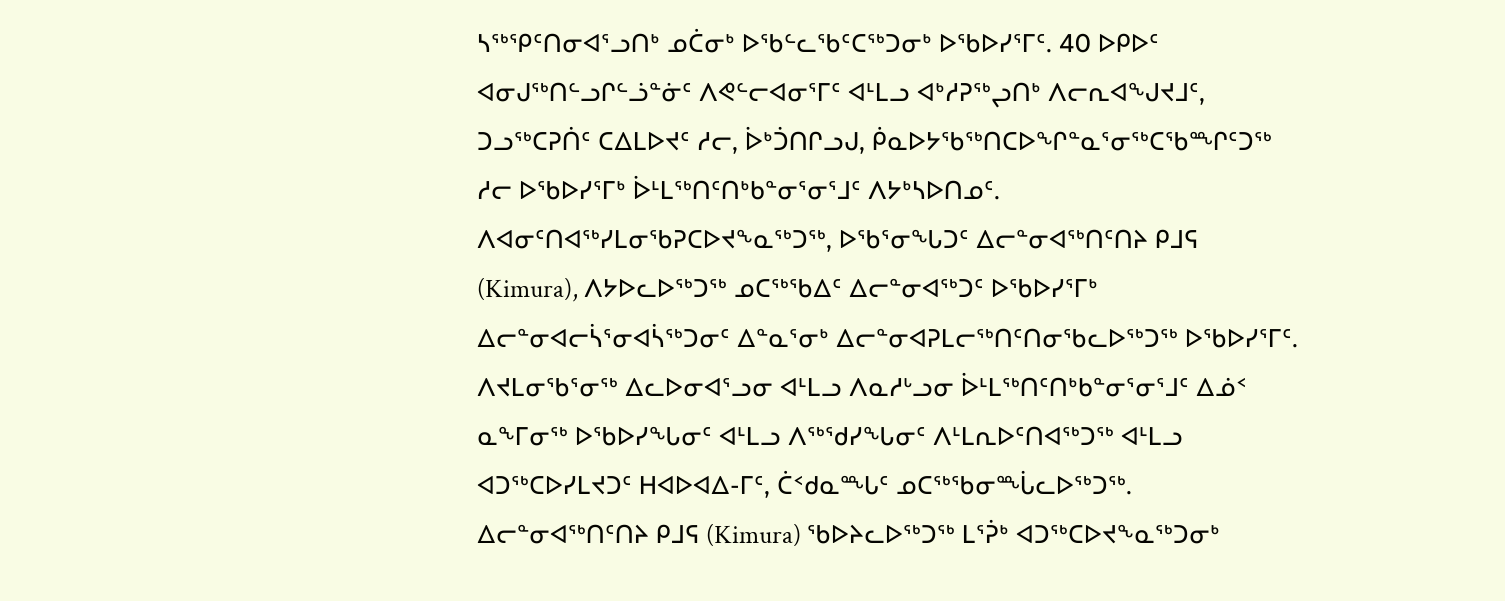ᓴᖅᕿᑦᑎᓂᐊᕐᓗᑎᒃ ᓄᑖᓂᒃ ᐅᖃᓪᓚᖃᑦᑕᖅᑐᓂᒃ ᐅᖃᐅᓯᕐᒥᑦ. 40 ᐅᑭᐅᑦ ᐊᓂᒍᖅᑎᓪᓗᒋᓪᓘᓐᓃᑦ ᐱᕙᓪᓕᐊᓂᕐᒥᑦ ᐊᒻᒪᓗ ᐊᒃᓱᕈᖅᖢᑎᒃ ᐱᓕᕆᐊᖑᔪᒧᑦ, ᑐᓗᖅᑕᕈᑏᑦ ᑕᐃᒪᐅᔪᑦ ᓱᓕ, ᐆᒃᑑᑎᒋᓗᒍ, ᑮᓇᐅᔭᖃᖅᑎᑕᐅᖏᓐᓇᕐᓂᖅᑕᖃᙱᑦᑐᖅ ᓱᓕ ᐅᖃᐅᓯᕐᒥᒃ ᐆᒻᒪᖅᑎᑦᑎᒃᑲᓐᓂᕐᓂᕐᒧᑦ ᐱᔭᒃᓴᐅᑎᓄᑦ.
ᐱᐊᓂᑦᑎᐊᖅᓯᒪᓂᖃᕈᑕᐅᔪᖕᓇᖅᑐᖅ, ᐅᖃᕐᓂᖓᑐᑦ ᐃᓕᓐᓂᐊᖅᑎᑦᑎᔨ ᑭᒧᕋ (Kimura), ᐱᔭᐅᓚᐅᖅᑐᖅ ᓄᑕᖅᖃᐃᑦ ᐃᓕᓐᓂᐊᖅᑐᑦ ᐅᖃᐅᓯᕐᒥᒃ ᐃᓕᓐᓂᐊᓕᓵᕐᓂᐊᓵᖅᑐᓂᑦ ᐃᓐᓇᕐᓂᒃ ᐃᓕᓐᓂᐊᕈᒪᓕᖅᑎᑦᑎᓂᖃᓚᐅᖅᑐᖅ ᐅᖃᐅᓯᕐᒥᑦ. ᐱᔪᒪᓂᖃᕐᓂᖅ ᐃᓚᐅᓂᐊᕐᓗᓂ ᐊᒻᒪᓗ ᐱᓇᓱᒡᓗᓂ ᐆᒻᒪᖅᑎᑦᑎᒃᑲᓐᓂᕐᓂᕐᒧᑦ ᐃᓅᑉ ᓇᖕᒥᓂᖅ ᐅᖃᐅᓯᖓᓂᑦ ᐊᒻᒪᓗ ᐱᖅᖁᓯᖓᓂᑦ ᐱᒻᒪᕆᐅᑦᑎᐊᖅᑐᖅ ᐊᒻᒪᓗ ᐊᑐᖅᑕᐅᓯᒪᔪᑐᑦ ᕼᐊᐅᐊᐃ-ᒥᑦ, ᑖᑉᑯᓇᙵᑦ ᓄᑕᖅᖃᓂᙶᓚᐅᖅᑐᖅ.
ᐃᓕᓐᓂᐊᖅᑎᑦᑎᔨ ᑭᒧᕋ (Kimura) ᖃᐅᔨᓚᐅᖅᑐᖅ ᒪᕐᕉᒃ ᐊᑐᖅᑕᐅᔪᖕᓇᖅᑐᓂᒃ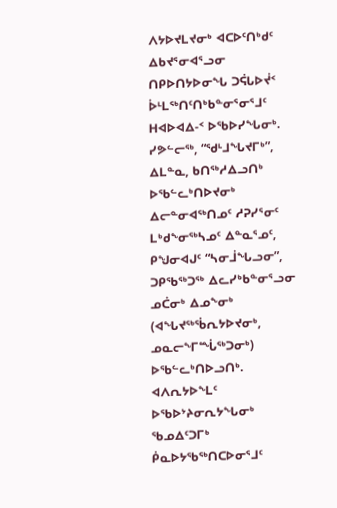ᐱᔭᐅᔪᒪᔪᓂᒃ ᐊᑕᐅᑦᑎᒃᑯᑦ ᐃᑲᔪᕐᓂᐊᕐᓗᓂ ᑎᑭᐅᑎᔭᐅᓂᖓ ᑐᕌᒐᐅᔫᑉ ᐆᒻᒪᖅᑎᑦᑎᒃᑲᓐᓂᕐᓂᕐᒧᑦ ᕼᐊᐅᐊᐃ-ᑉ ᐅᖃᐅᓯᖓᓂᒃ. ᓯᕗᓪᓕᖅ, “ᖁᒻᒧᖓᔪᒥᒃ”, ᐃᒪᓐᓇ, ᑲᑎᖅᓱᐃᓗᑎᒃ ᐅᖃᓪᓚᒃᑎᐅᔪᓂᒃ ᐃᓕᓐᓂᐊᖅᑎᓄᑦ ᓱᕈᓯᕐᓂᑦ ᒪᒃᑯᖕᓂᖅᓴᓄᑦ ᐃᓐᓇᕐᓄᑦ, ᑭᖑᓂᐊᒍᑦ “ᓴᓂᒨᖓᓗᓂ”, ᑐᑭᖃᖅᑐᖅ ᐃᓚᓯᒃᑲᓐᓂᕐᓗᓂ ᓄᑖᓂᒃ ᐃᓄᖕᓂᒃ (ᐊᖓᔪᖅᖄᕆᔭᐅᔪᓂᒃ, ᓄᓇᓕᖕᒥᙶᖅᑐᓂᒃ) ᐅᖃᓪᓚᒃᑎᐅᓗᑎᒃ.
ᐊᐱᕆᔭᐅᖕᒪᑦ ᐅᖃᐅᔾᔨᓂᕆᔭᖓᓂᒃ ᖃᓄᐃᑦᑐᒥᒃ ᑮᓇᐅᔭᖃᖅᑎᑕᐅᓂᕐᒧᑦ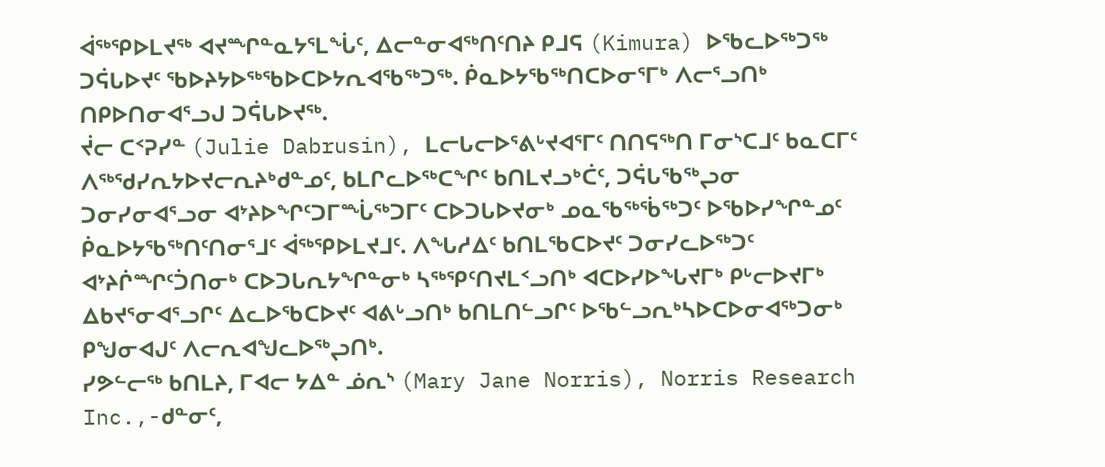ᐋᖅᕿᐅᒪᔪᖅ ᐊᔪᙱᓐᓇᔭᕐᒪᖔᑦ, ᐃᓕᓐᓂᐊᖅᑎᑦᑎᔨ ᑭᒧᕋ (Kimura) ᐅᖃᓚᐅᖅᑐᖅ ᑐᕌᒐᐅᔪᑦ ᖃᐅᔨᔭᐅᖅᖃᐅᑕᐅᔭᕆᐊᖃᖅᑐᖅ. ᑮᓇᐅᔭᖃᖅᑎᑕᐅᓂᕐᒥᒃ ᐱᓕᕐᓗᑎᒃ ᑎᑭᐅᑎᓂᐊᕐᓗᒍ ᑐᕌᒐᐅᔪᖅ.
ᔫᓕ ᑕᑉᕈᓯᓐ (Julie Dabrusin), ᒪᓕᒐᓕᐅᕐᕕᒡᔪᐊᕐᒥᑦ ᑎᑎᕋᖅᑎ ᒥᓂᔅᑕᒧᑦ ᑲᓇᑕᒥᑦ ᐱᖅᖁᓯᕆᔭᐅᔪᓕᕆᔨᒃᑯᓐᓄᑦ, ᑲᒪᒋᓚᐅᖅᑕᖏᑦ ᑲᑎᒪᔪᓗᒃᑖᑦ, ᑐᕌᒐᖃᖅᖢᓂ ᑐᓂᓯᓂᐊᕐᓗᓂ ᐊᔾᔨᐅᖏᑦᑐᒥᙶᖅᑐᒥᑦ ᑕᐅᑐᒐᐅᔪᓂᒃ ᓄᓇᖃᖅᖄᖅᑐᑦ ᐅᖃᐅᓯᖏᓐᓄᑦ ᑮᓇᐅᔭᖃᖅᑎᑦᑎᓂᕐᒧᑦ ᐋᖅᕿᐅᒪᔪᒧᑦ. ᐱᖓᓱᐃᑦ ᑲᑎᒪᖃᑕᐅᔪᑦ ᑐᓂᓯᓚᐅᖅᑐᑦ ᐊᔾᔨᒌᙱᑦᑑᑎᓂᒃ ᑕᐅᑐᒐᕆᔭᖏᓐᓂᒃ ᓴᖅᕿᑦᑎᔪᒪᑉᓗᑎᒃ ᐊᑕᐅᓯᐅᖓᔪᒥᒃ ᑭᒡᓕᐅᔪᒥᒃ ᐃᑲᔪᕐᓂᐊᕐᓗᒋᑦ ᐃᓚᐅᖃᑕᐅᔪᑦ ᐊᕕᒡᓗᑎᒃ ᑲᑎᒪᑎᓪᓗᒋᑦ ᐅᖃᓪᓗᕆᒃᓴᐅᑕᐅᓂᐊᖅᑐᓂᒃ ᑭᖑᓂᐊᒍᑦ ᐱᓕᕆᐊᖑᓚᐅᖅᖢᑎᒃ.
ᓯᕗᓪᓕᖅ ᑲᑎᒪᔨ, ᒥᐊᓕ ᔭᐃᓐ ᓅᕆᔅ (Mary Jane Norris), Norris Research Inc.,-ᑯᓐᓂᑦ,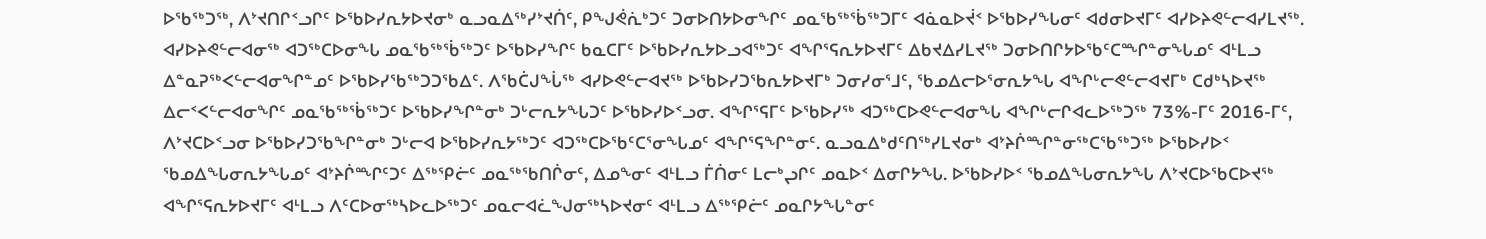ᐅᖃᖅᑐᖅ, ᐱᔾᔪᑎᒋᑉᓗᒋᑦ ᐅᖃᐅᓯᕆᔭᐅᔪᓂᒃ ᓇᓗᓇᐃᖅᓯᔾᔪᑏᑦ, ᑭᖑᕚᕇᒃᑐᑦ ᑐᓂᐅᑎᔭᐅᓂᖏᑦ ᓄᓇᖃᖅᖄᖅᑐᒥᑦ ᐊᓈᓇᐅᔫᑉ ᐅᖃᐅᓯᖓᓂᑦ ᐊᑯᓂᐅᔪᒥᑦ ᐊᓯᐅᔨᕙᓪᓕᐊᓯᒪᔪᖅ. ᐊᓯᐅᔨᕙᓪᓕᐊᓂᖅ ᐊᑐᖅᑕᐅᓂᖓ ᓄᓇᖃᖅᖄᖅᑐᑦ ᐅᖃᐅᓯᖏᑦ ᑲᓇᑕᒥᑦ ᐅᖃᐅᓯᕆᔭᐅᓗᐊᖅᑐᑦ ᐊᖏᕐᕋᕆᔭᐅᔪᒥᑦ ᐃᑲᔪᐃᓯᒪᔪᖅ ᑐᓂᐅᑎᒋᔭᐅᖃᑦᑕᙱᓐᓂᖓᓄᑦ ᐊᒻᒪᓗ ᐃᓐᓇᕈᖅᐸᓪᓕᐊᓂᖏᓐᓄᑦ ᐅᖃᐅᓯᖃᖅᑐᑐᖃᐃᑦ. ᐱᖃᑖᒍᖔᖅ ᐊᓯᐅᕙᓪᓕᐊᔪᖅ ᐅᖃᐅᓯᑐᖃᕆᔭᐅᔪᒥᒃ ᑐᓂᓯᓂᕐᒧᑦ, ᖃᓄᐃᓕᐅᕐᓂᕆᔭᖓ ᐊᖏᒡᓕᕙᓪᓕᐊᔪᒥᒃ ᑕᑯᒃᓴᐅᔪᖅ ᐃᓕᑉᐸᓪᓕᐊᓂᖏᑦ ᓄᓇᖃᖅᖄᖅᑐᑦ ᐅᖃᐅᓯᖏᓐᓂᒃ ᑐᒡᓕᕆᔭᖓᑐᑦ ᐅᖃᐅᓯᐅᑉᓗᓂ. ᐊᖏᕐᕋᒥᑦ ᐅᖃᐅᓯᖅ ᐊᑐᖅᑕᐅᕙᓪᓕᐊᓂᖓ ᐊᖏᒡᓕᒋᐊᓚᐅᖅᑐᖅ 73%-ᒥᑦ 2016-ᒥᑦ, ᐱᔾᔪᑕᐅᑉᓗᓂ ᐅᖃᐅᓯᑐᖃᖏᓐᓂᒃ ᑐᒡᓕᐊ ᐅᖃᐅᓯᕆᔭᖅᑐᑦ ᐊᑐᖅᑕᐅᖃᑦᑕᕐᓂᖓᓄᑦ ᐊᖏᕐᕋᖏᓐᓂᑦ. ᓇᓗᓇᐃᒃᑯᑦᑎᖅᓯᒪᔪᓂᒃ ᐊᔾᔨᒌᙱᓐᓂᖅᑕᖃᖅᑐᖅ ᐅᖃᐅᓯᐅᑉ ᖃᓄᐃᖓᓂᕆᔭᖓᓄᑦ ᐊᔾᔨᒌᙱᑦᑐᑦ ᐃᖅᕿᓖᑦ ᓄᓇᖅᖃᑎᒌᓂᑦ, ᐃᓄᖕᓂᑦ ᐊᒻᒪᓗ ᒦᑏᓂᑦ ᒪᓕᒃᖢᒋᑦ ᓄᓇᐅᑉ ᐃᓂᒋᔭᖓ. ᐅᖃᐅᓯᐅᑉ ᖃᓄᐃᖓᓂᕆᔭᖓ ᐱᔾᔪᑕᐅᖃᑕᐅᔪᖅ ᐊᖏᕐᕋᕆᔭᐅᔪᒥᑦ ᐊᒻᒪᓗ ᐱᑦᑕᐅᓂᖅᓴᐅᓚᐅᖅᑐᑦ ᓄᓇᓕᐊᓛᖑᓂᖅᓴᐅᔪᓂᑦ ᐊᒻᒪᓗ ᐃᖅᕿᓖᑦ ᓄᓇᒋᔭᖓᓐᓂᑦ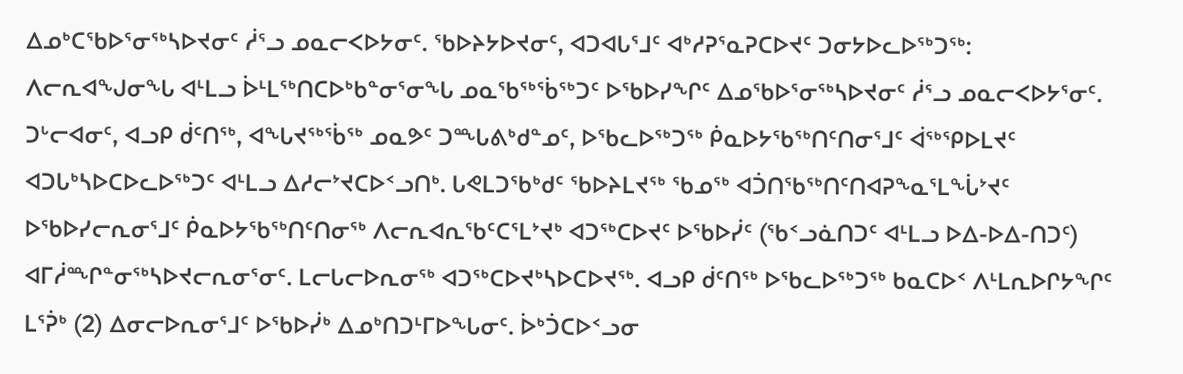ᐃᓄᒃᑕᖃᐅᕐᓂᖅᓴᐅᔪᓂᑦ ᓲᕐᓗ ᓄᓇᓕᐸᐅᔭᓂᑦ. ᖃᐅᔨᔭᐅᔪᓂᑦ, ᐊᑐᐊᒐᕐᒧᑦ ᐊᒃᓱᕈᕐᓇᕈᑕᐅᔪᑦ ᑐᓂᔭᐅᓚᐅᖅᑐᖅ: ᐱᓕᕆᐊᖑᓂᖓ ᐊᒻᒪᓗ ᐆᒻᒪᖅᑎᑕᐅᒃᑲᓐᓂᕐᓂᖓ ᓄᓇᖃᖅᖄᖅᑐᑦ ᐅᖃᐅᓯᖏᑦ ᐃᓄᖃᐅᕐᓂᖅᓴᐅᔪᓂᑦ ᓲᕐᓗ ᓄᓇᓕᐸᐅᔭᕐᓂᑦ.
ᑐᒡᓕᐊᓂᑦ, ᐊᓗᑭ ᑰᑦᑎᖅ, ᐊᖓᔪᖅᖄᖅ ᓄᓇᕗᑦ ᑐᙵᕕᒃᑯᓐᓄᑦ, ᐅᖃᓚᐅᖅᑐᖅ ᑮᓇᐅᔭᖃᖅᑎᑦᑎᓂᕐᒧᑦ ᐋᖅᕿᐅᒪᔪᑦ ᐊᑐᒐᒃᓴᐅᑕᐅᓚᐅᖅᑐᑦ ᐊᒻᒪᓗ ᐃᓱᓕᔾᔪᑕᐅᑉᓗᑎᒃ. ᒐᕙᒪᑐᖃᒃᑯᑦ ᖃᐅᔨᒪᔪᖅ ᖃᓄᖅ ᐊᑑᑎᖃᖅᑎᑦᑎᐊᕈᖕᓇᕐᒪᖔᔾᔪᑦ ᐅᖃᐅᓯᓕᕆᓂᕐᒧᑦ ᑮᓇᐅᔭᖃᖅᑎᑦᑎᓂᖅ ᐱᓕᕆᐊᕆᖃᑦᑕᕐᒪᔾᔪᒃ ᐊᑐᖅᑕᐅᔪᑦ ᐅᖃᐅᓰᑦ (ᖃᑉᓗᓈᑎᑐᑦ ᐊᒻᒪᓗ ᐅᐃ-ᐅᐃ-ᑎᑐᑦ) ᐊᒥᓲᙱᓐᓂᖅᓴᐅᔪᓕᕆᓂᕐᓂᑦ. ᒪᓕᒐᓕᐅᕆᓂᖅ ᐊᑐᖅᑕᐅᔪᒃᓴᐅᑕᐅᔪᖅ. ᐊᓗᑭ ᑰᑦᑎᖅ ᐅᖃᓚᐅᖅᑐᖅ ᑲᓇᑕᐅᑉ ᐱᒻᒪᕆᐅᒋᔭᖏᑦ ᒪᕐᕉᒃ (2) ᐃᓂᓕᐅᕆᓂᕐᒧᑦ ᐅᖃᐅᓰᒃ ᐃᓄᒃᑎᑐᒻᒥᐅᖓᓂᑦ. ᐆᒃᑑᑕᐅᑉᓗᓂ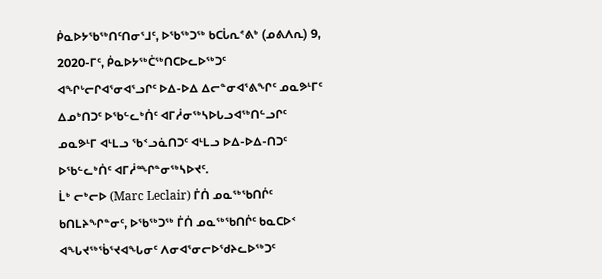ᑮᓇᐅᔭᖃᖅᑎᑦᑎᓂᕐᒧᑦ, ᐅᖃᖅᑐᖅ ᑲᑕᒑᕆᕝᕕᒃ (ᓄᕕᐱᕆ) 9, 2020-ᒥᑦ, ᑮᓇᐅᔭᖅᑖᖅᑎᑕᐅᓚᐅᖅᑐᑦ ᐊᖏᒡᓕᒋᐊᕐᓂᐊᕐᓗᒋᑦ ᐅᐃ-ᐅᐃ ᐃᓕᓐᓂᐊᕐᕕᖏᑦ ᓄᓇᕗᒻᒥᑦ ᐃᓄᒃᑎᑐᑦ ᐅᖃᓪᓚᒃᑏᑦ ᐊᒥᓲᓂᖅᓴᐅᒐᓗᐊᖅᑎᓪᓗᒋᑦ ᓄᓇᕗᒻᒥ ᐊᒻᒪᓗ ᖃᑉᓗᓈᑎᑐᑦ ᐊᒻᒪᓗ ᐅᐃ-ᐅᐃ-ᑎᑐᑦ ᐅᖃᓪᓚᒃᑏᑦ ᐊᒥᓲᙱᓐᓂᖅᓴᐅᔪᑦ.
ᒫᒃ ᓕᒃᓕᐅ (Marc Leclair) ᒦᑏ ᓄᓇᖅᖃᑎᒌᑦ ᑲᑎᒪᔨᖏᓐᓂᑦ, ᐅᖃᖅᑐᖅ ᒦᑏ ᓄᓇᖅᖃᑎᒌᑦ ᑲᓇᑕᐅᑉ ᐊᖓᔪᖅᖄᕐᔪᐊᖓᓂᑦ ᐱᓂᐊᕐᓂᓕᐅᖁᔨᓚᐅᖅᑐᑦ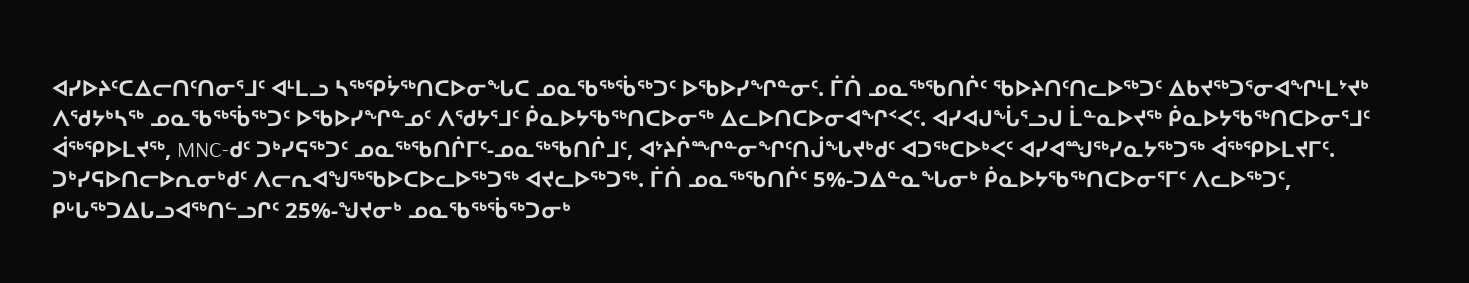ᐊᓯᐅᔨᑦᑕᐃᓕᑎᑦᑎᓂᕐᒧᑦ ᐊᒻᒪᓗ ᓴᖅᕿᔮᖅᑎᑕᐅᓂᖓᑕ ᓄᓇᖃᖅᖄᖅᑐᑦ ᐅᖃᐅᓯᖏᓐᓂᑦ. ᒦᑏ ᓄᓇᖅᖃᑎᒌᑦ ᖃᐅᔨᑎᑦᑎᓚᐅᖅᑐᑦ ᐃᑲᔪᖅᑐᕐᓂᐊᖏᒻᒪᔾᔪᒃ ᐱᖁᔭᒃᓴᖅ ᓄᓇᖃᖅᖄᖅᑐᑦ ᐅᖃᐅᓯᖏᓐᓄᑦ ᐱᖁᔭᕐᒧᑦ ᑮᓇᐅᔭᖃᖅᑎᑕᐅᓂᖅ ᐃᓚᐅᑎᑕᐅᓂᐊᖏᑉᐸᑦ. ᐊᓯᐊᒍᖔᕐᓗᒍ ᒫᓐᓇᐅᔪᖅ ᑮᓇᐅᔭᖃᖅᑎᑕᐅᓂᕐᒧᑦ ᐋᖅᕿᐅᒪᔪᖅ, MNC-ᑯᑦ ᑐᒃᓯᕋᖅᑐᑦ ᓄᓇᖅᖃᑎᒌᒥᑦ-ᓄᓇᖅᖃᑎᒌᒧᑦ, ᐊᔾᔨᒌᙱᓐᓂᖏᑦᑎᒎᖓᔪᒃᑯᑦ ᐊᑐᖅᑕᐅᒃᐸᑦ ᐊᓯᐊᙳᖅᓯᓇᔭᖅᑐᖅ ᐋᖅᕿᐅᒪᔪᒥᑦ. ᑐᒃᓯᕋᐅᑎᓕᐅᕆᓂᒃᑯᑦ ᐱᓕᕆᐊᖑᖅᖃᐅᑕᐅᓚᐅᖅᑐᖅ ᐊᔪᓚᐅᖅᑐᖅ. ᒦᑏ ᓄᓇᖅᖃᑎᒌᑦ 5%-ᑐᐃᓐᓇᖓᓂᒃ ᑮᓇᐅᔭᖃᖅᑎᑕᐅᓂᕐᒥᑦ ᐱᓚᐅᖅᑐᑦ, ᑭᒡᒐᖅᑐᐃᒐᓗᐊᖅᑎᓪᓗᒋᑦ 25%-ᖑᔪᓂᒃ ᓄᓇᖃᖅᖄᖅᑐᓂᒃ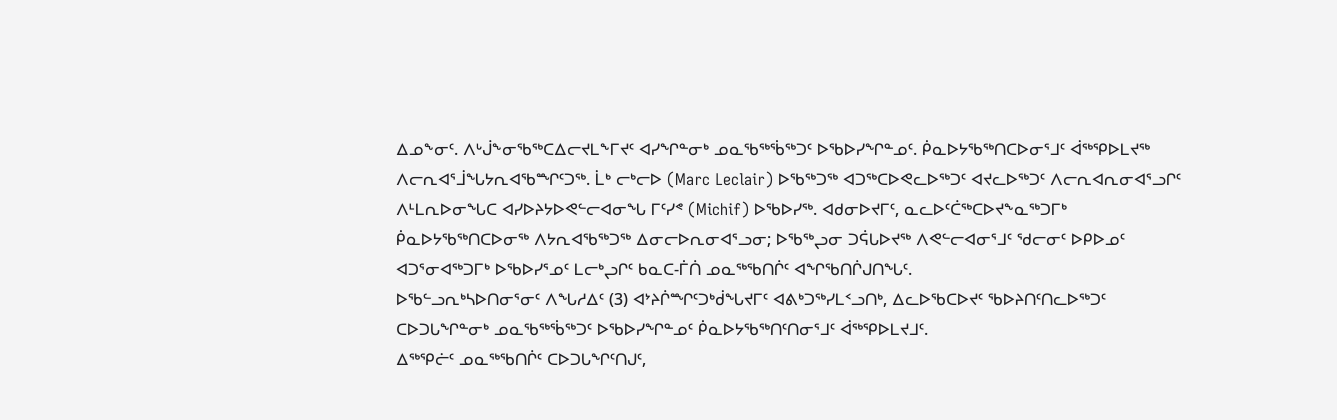ᐃᓄᖕᓂᑦ. ᐱᒡᒎᖕᓂᖃᖅᑕᐃᓕᔪᒪᖕᒥᔪᑦ ᐊᓯᖏᓐᓂᒃ ᓄᓇᖃᖅᖄᖅᑐᑦ ᐅᖃᐅᓯᖏᓐᓄᑦ. ᑮᓇᐅᔭᖃᖅᑎᑕᐅᓂᕐᒧᑦ ᐋᖅᕿᐅᒪᔪᖅ ᐱᓕᕆᐊᕐᒨᖓᔭᕆᐊᖃᙱᑦᑐᖅ. ᒫᒃ ᓕᒃᓕᐅ (Marc Leclair) ᐅᖃᖅᑐᖅ ᐊᑐᖅᑕᐅᕙᓚᐅᖅᑐᑦ ᐊᔪᓚᐅᖅᑐᑦ ᐱᓕᕆᐊᕆᓂᐊᕐᓗᒋᑦ ᐱᒻᒪᕆᐅᓂᖓᑕ ᐊᓯᐅᔨᔭᐅᕙᓪᓕᐊᓂᖓ ᒥᑦᓯᕝ (Michif) ᐅᖃᐅᓯᖅ. ᐊᑯᓂᐅᔪᒥᑦ, ᓇᓚᐅᑦᑖᖅᑕᐅᔪᖕᓇᖅᑐᒥᒃ ᑮᓇᐅᔭᖃᖅᑎᑕᐅᓂᖅ ᐱᔭᕆᐊᖃᖅᑐᖅ ᐃᓂᓕᐅᕆᓂᐊᕐᓗᓂ; ᐅᖃᖅᖢᓂ ᑐᕌᒐᐅᔪᖅ ᐱᕙᓪᓕᐊᓂᕐᒧᑦ ᖁᓕᓂᑦ ᐅᑭᐅᓄᑦ ᐊᑐᕐᓂᐊᖅᑐᒥᒃ ᐅᖃᐅᓯᕐᓄᑦ ᒪᓕᒃᖢᒋᑦ ᑲᓇᑕ-ᒦᑏ ᓄᓇᖅᖃᑎᒌᑦ ᐊᖏᖃᑎᒌᒍᑎᖓᑦ.
ᐅᖃᓪᓗᕆᒃᓴᐅᑎᓂᕐᓂᑦ ᐱᖓᓱᐃᑦ (3) ᐊᔾᔨᒌᙱᑦᑐᒃᑰᖓᔪᒥᑦ ᐊᕕᒃᑐᖅᓯᒪᑉᓗᑎᒃ, ᐃᓚᐅᖃᑕᐅᔪᑦ ᖃᐅᔨᑎᑦᑎᓚᐅᖅᑐᑦ ᑕᐅᑐᒐᖏᓐᓂᒃ ᓄᓇᖃᖅᖄᖅᑐᑦ ᐅᖃᐅᓯᖏᓐᓄᑦ ᑮᓇᐅᔭᖃᖅᑎᑦᑎᓂᕐᒧᑦ ᐋᖅᕿᐅᒪᔪᒧᑦ.
ᐃᖅᕿᓖᑦ ᓄᓇᖅᖃᑎᒌᑦ ᑕᐅᑐᒐᖏᑦᑎᒍᑦ,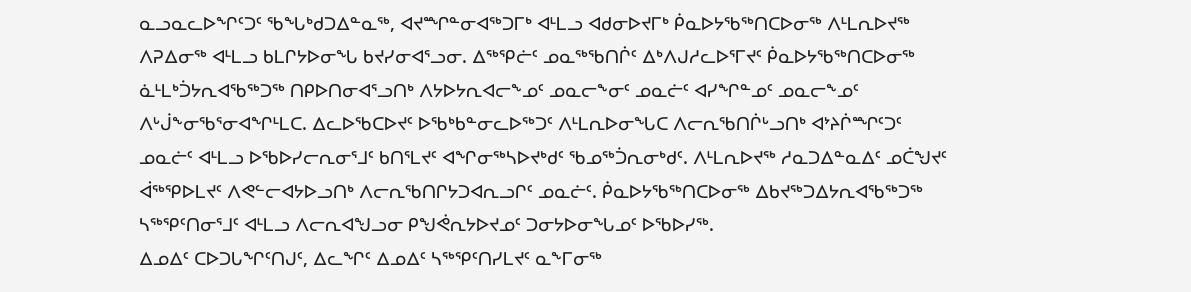ᓇᓗᓇᓚᐅᖏᑦᑐᑦ ᖃᖓᒃᑯᑐᐃᓐᓇᖅ, ᐊᔪᙱᓐᓂᐊᖅᑐᒥᒃ ᐊᒻᒪᓗ ᐊᑯᓂᐅᔪᒥᒃ ᑮᓇᐅᔭᖃᖅᑎᑕᐅᓂᖅ ᐱᒻᒪᕆᐅᔪᖅ ᐱᕈᐃᓂᖅ ᐊᒻᒪᓗ ᑲᒪᒋᔭᐅᓂᖓ ᑲᔪᓯᓂᐊᕐᓗᓂ. ᐃᖅᕿᓖᑦ ᓄᓇᖅᖃᑎᒌᑦ ᐃᒃᐱᒍᓱᓚᐅᕐᒥᔪᑦ ᑮᓇᐅᔭᖃᖅᑎᑕᐅᓂᖅ ᓈᒻᒪᒃᑑᔭᕆᐊᖃᖅᑐᖅ ᑎᑭᐅᑎᓂᐊᕐᓗᑎᒃ ᐱᔭᐅᔭᕆᐊᓕᖕᓄᑦ ᓄᓇᓕᖕᓂᑦ ᓄᓇᓖᑦ ᐊᓯᖏᓐᓄᑦ ᓄᓇᓕᖕᓄᑦ ᐱᒡᒎᖕᓂᖃᕐᓂᐊᖏᒻᒪᑕ. ᐃᓚᐅᖃᑕᐅᔪᑦ ᐅᖃᒃᑲᓐᓂᓚᐅᖅᑐᑦ ᐱᒻᒪᕆᐅᓂᖓᑕ ᐱᓕᕆᖃᑎᒌᒡᓗᑎᒃ ᐊᔾᔨᒌᙱᑦᑐᑦ ᓄᓇᓖᑦ ᐊᒻᒪᓗ ᐅᖃᐅᓯᓕᕆᓂᕐᒧᑦ ᑲᑎᕐᒪᔪᑦ ᐊᖏᓂᖅᓴᐅᔪᒃᑯᑦ ᖃᓄᖅᑑᕆᓂᒃᑯᑦ. ᐱᒻᒪᕆᐅᔪᖅ ᓱᓇᑐᐃᓐᓇᐃᑦ ᓄᑖᖑᔪᑦ ᐋᖅᕿᐅᒪᔪᑦ ᐱᕙᓪᓕᐊᔭᐅᓗᑎᒃ ᐱᓕᕆᖃᑎᒋᔭᑐᐊᕆᓗᒋᑦ ᓄᓇᓖᑦ. ᑮᓇᐅᔭᖃᖅᑎᑕᐅᓂᖅ ᐃᑲᔪᖅᑐᐃᔭᕆᐊᖃᖅᑐᖅ ᓴᖅᕿᑦᑎᓂᕐᒧᑦ ᐊᒻᒪᓗ ᐱᓕᕆᐊᖑᓗᓂ ᑭᖑᕚᕆᔭᐅᔪᓄᑦ ᑐᓂᔭᐅᓂᖓᓄᑦ ᐅᖃᐅᓯᖅ.
ᐃᓄᐃᑦ ᑕᐅᑐᒐᖏᑦᑎᒍᑦ, ᐃᓚᖏᑦ ᐃᓄᐃᑦ ᓴᖅᕿᑦᑎᓯᒪᔪᑦ ᓇᖕᒥᓂᖅ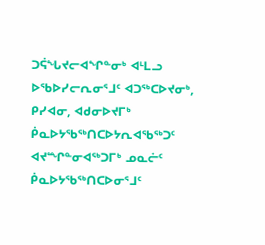ᑐᕌᖓᔪᓕᐊᖏᓐᓂᒃ ᐊᒻᒪᓗ ᐅᖃᐅᓯᓕᕆᓂᕐᒧᑦ ᐊᑐᖅᑕᐅᔪᓂᒃ, ᑭᓯᐊᓂ, ᐊᑯᓂᐅᔪᒥᒃ ᑮᓇᐅᔭᖃᖅᑎᑕᐅᔭᕆᐊᖃᖅᑐᑦ ᐊᔪᙱᓐᓂᐊᖅᑐᒥᒃ ᓄᓇᓖᑦ ᑮᓇᐅᔭᖃᖅᑎᑕᐅᓂᕐᒧᑦ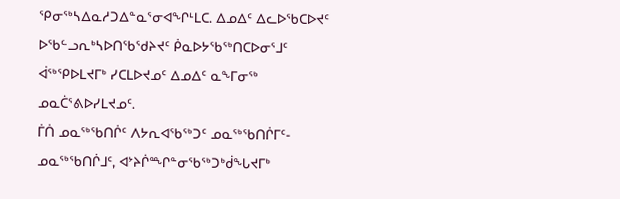ᕿᓂᖅᓴᐃᓇᓱᑐᐃᓐᓇᕐᓂᐊᖏᒻᒪᑕ. ᐃᓄᐃᑦ ᐃᓚᐅᖃᑕᐅᔪᑦ ᐅᖃᓪᓗᕆᒃᓴᐅᑎᖃᖁᔨᔪᑦ ᑮᓇᐅᔭᖃᖅᑎᑕᐅᓂᕐᒧᑦ ᐋᖅᕿᐅᒪᔪᒥᒃ ᓯᑕᒪᐅᔪᓄᑦ ᐃᓄᐃᑦ ᓇᖕᒥᓂᖅ ᓄᓇᑖᕐᕕᐅᓯᒪᔪᓄᑦ.
ᒦᑏ ᓄᓇᖅᖃᑎᒌᑦ ᐱᔭᕆᐊᖃᖅᑐᑦ ᓄᓇᖅᖃᑎᒌᒥᑦ-ᓄᓇᖅᖃᑎᒌᒧᑦ, ᐊᔾᔨᒌᙱᓐᓂᖃᖅᑐᒃᑰᖓᔪᒥᒃ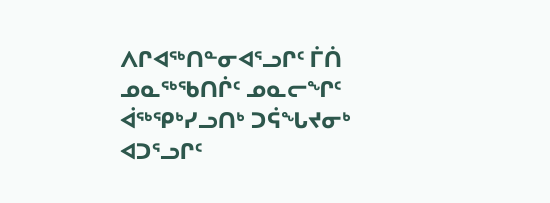ᐱᒋᐊᖅᑎᓐᓂᐊᕐᓗᒋᑦ ᒦᑏ ᓄᓇᖅᖃᑎᒌᑦ ᓄᓇᓕᖏᑦ ᐋᖅᕿᒃᓯᓗᑎᒃ ᑐᕌᖓᔪᓂᒃ ᐊᑐᕐᓗᒋᑦ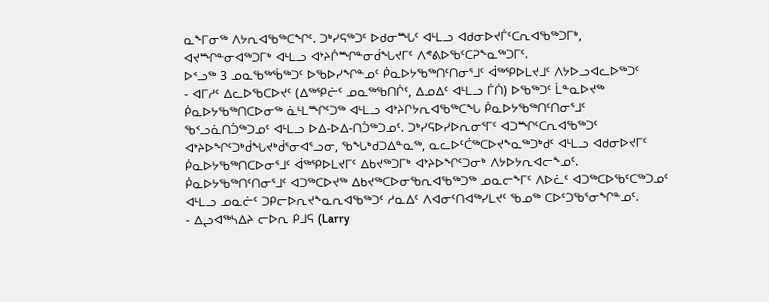ᓇᖕᒥᓂᖅ ᐱᔭᕆᐊᖃᖅᑕᖏᑦ. ᑐᒃᓯᕋᖅᑐᑦ ᐅᑯᓂᙵᑦ ᐊᒻᒪᓗ ᐊᑯᓂᐅᔪᒦᑦᑕᕆᐊᖃᖅᑐᒥᒃ, ᐊᔪᙱᓐᓂᐊᖅᑐᒥᒃ ᐊᒻᒪᓗ ᐊᔾᔨᒌᙱᓐᓂᑰᖓᔪᒥᑦ ᐱᕝᕕᐅᖃᑦᑕᕈᖕᓇᖅᑐᒥᑦ.
ᐅᑉᓗᖅ 3 ᓄᓇᖃᖅᖄᖅᑐᑦ ᐅᖃᐅᓯᖏᓐᓄᑦ ᑮᓇᐅᔭᖃᖅᑎᑦᑎᓂᕐᒧᑦ ᐋᖅᕿᐅᒪᔪᒧᑦ ᐱᔭᐅᓗᐊᓚᐅᖅᑐᑦ
- ᐊᒥᓱᑦ ᐃᓚᐅᖃᑕᐅᔪᑦ (ᐃᖅᕿᓖᑦ ᓄᓇᖅᖃᑎᒌᑦ, ᐃᓄᐃᑦ ᐊᒻᒪᓗ ᒦᑏ) ᐅᖃᖅᑐᑦ ᒫᓐᓇᐅᔪᖅ ᑮᓇᐅᔭᖃᖅᑎᑕᐅᓂᖅ ᓈᒻᒪᙱᑦᑐᖅ ᐊᒻᒪᓗ ᐊᔾᔨᒋᔭᕆᐊᖃᖅᑕᖓ ᑮᓇᐅᔭᖃᖅᑎᑦᑎᓂᕐᒧᑦ ᖃᑉᓗᓈᑎᑑᖅᑐᓄᑦ ᐊᒻᒪᓗ ᐅᐃ-ᐅᐃ-ᑎᑑᖅᑐᓄᑦ. ᑐᒃᓯᕋᐅᓯᐅᕆᓂᕐᒥᑦ ᐊᑐᙱᑦᑕᕆᐊᖃᖅᑐᑦ ᐊᔾᔨᐅᖏᑦᑐᒃᑰᖓᔪᒃᑰᕐᓂᐊᕐᓗᓂ, ᖃᖓᒃᑯᑐᐃᓐᓇᖅ, ᓇᓚᐅᑦᑖᖅᑕᐅᔪᖕᓇᖅᑐᒃᑯᑦ ᐊᒻᒪᓗ ᐊᑯᓂᐅᔪᒥᑦ ᑮᓇᐅᔭᖃᖅᑎᑕᐅᓂᕐᒧᑦ ᐋᖅᕿᐅᒪᔪᒥᑦ ᐃᑲᔪᖅᑐᒥᒃ ᐊᔾᔨᐅᖏᑦᑐᓂᒃ ᐱᔭᐅᔭᕆᐊᓕᖕᓄᑦ. ᑮᓇᐅᔭᖃᖅᑎᑦᑎᓂᕐᒧᑦ ᐊᑐᖅᑕᐅᔪᖅ ᐃᑲᔪᖅᑕᐅᓂᖃᕆᐊᖃᖅᑐᖅ ᓄᓇᓕᖕᒥᑦ ᐱᐅᓛᑦ ᐊᑐᖅᑕᐅᖃᑦᑕᖅᑐᓄᑦ ᐊᒻᒪᓗ ᓄᓇᓖᑦ ᑐᑭᓕᐅᕆᔪᖕᓇᕆᐊᖃᖅᑐᑦ ᓱᓇᐃᑦ ᐱᐊᓂᑦᑎᐊᖅᓯᒪᔪᑦ ᖃᓄᖅ ᑕᐅᑦᑐᖃᕐᓂᖏᓐᓄᑦ.
- ᐃᖢᐊᖅᓴᐃᔨ ᓕᐅᕆ ᑭᒧᕋ (Larry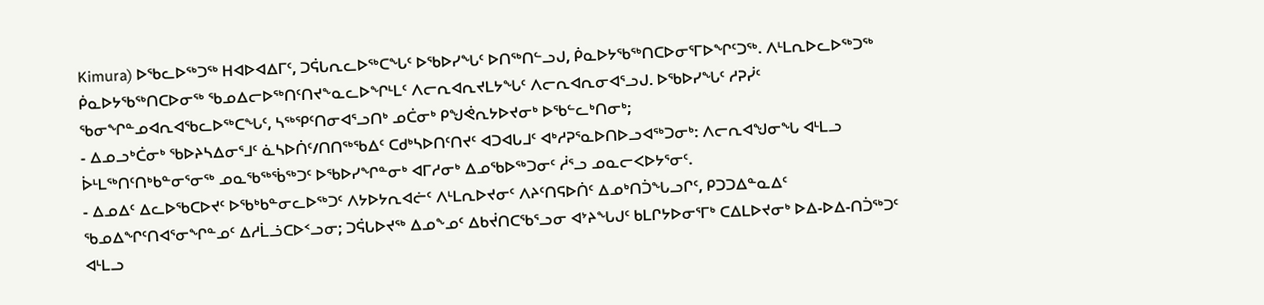Kimura) ᐅᖃᓚᐅᖅᑐᖅ ᕼᐊᐅᐊᐃᒥᑦ, ᑐᕌᒐᕆᓚᐅᖅᑕᖓᑦ ᐅᖃᐅᓯᖓᑦ ᐅᑎᖅᑎᓪᓗᒍ, ᑮᓇᐅᔭᖃᖅᑎᑕᐅᓂᕐᒥᐅᖏᑦᑐᖅ. ᐱᒻᒪᕆᐅᓚᐅᖅᑐᖅ ᑮᓇᐅᔭᖃᖅᑎᑕᐅᓂᖅ ᖃᓄᐃᓕᐅᖅᑎᑦᑎᔪᖕᓇᓚᐅᖏᒻᒪᑦ ᐱᓕᕆᐊᕆᔪᒪᔭᖓᑦ ᐱᓕᕆᐊᕆᓂᐊᕐᓗᒍ. ᐅᖃᐅᓯᖓᑦ ᓱᕈᓰᑦ ᖃᓂᖏᓐᓄᐊᕆᐊᖃᓚᐅᖅᑕᖓᑦ, ᓴᖅᕿᑦᑎᓂᐊᕐᓗᑎᒃ ᓄᑖᓂᒃ ᑭᖑᕚᕆᔭᐅᔪᓂᒃ ᐅᖃᓪᓚᒃᑎᓂᒃ;
- ᐃᓄᓗᒃᑖᓂᒃ ᖃᐅᔨᓴᐃᓂᕐᒧᑦ ᓈᓴᐅᑏᑦ/ᑎᑎᖅᖃᐃᑦ ᑕᑯᒃᓴᐅᑎᑦᑎᔪᑦ ᐊᑐᐊᒐᒧᑦ ᐊᒃᓱᕈᕐᓇᐅᑎᐅᓗᐊᖅᑐᓂᒃ: ᐱᓕᕆᐊᖑᓂᖓ ᐊᒻᒪᓗ ᐆᒻᒪᖅᑎᑦᑎᒃᑲᓐᓂᕐᓂᖅ ᓄᓇᖃᖅᖄᖅᑐᑦ ᐅᖃᐅᓯᖏᓐᓂᒃ ᐊᒥᓱᓂᒃ ᐃᓄᖃᐅᖅᑐᓂᑦ ᓲᕐᓗ ᓄᓇᓕᐸᐅᔭᕐᓂᑦ.
- ᐃᓄᐃᑦ ᐃᓚᐅᖃᑕᐅᔪᑦ ᐅᖃᒃᑲᓐᓂᓚᐅᖅᑐᑦ ᐱᔭᐅᔭᕆᐊᓖᑦ ᐱᒻᒪᕆᐅᔪᓂᑦ ᐱᔨᑦᑎᕋᐅᑏᑦ ᐃᓄᒃᑎᑑᖓᓗᒋᑦ, ᑭᑐᑐᐃᓐᓇᐃᑦ ᖃᓄᐃᖏᑦᑎᐊᕐᓂᖏᓐᓄᑦ ᐃᓱᒫᓘᑕᐅᑉᓗᓂ; ᑐᕌᒐᐅᔪᖅ ᐃᓄᖕᓄᑦ ᐃᑲᔫᑎᑕᖃᕐᓗᓂ ᐊᔾᔨᖓᒍᑦ ᑲᒪᒋᔭᐅᓂᕐᒥᒃ ᑕᐃᒪᐅᔪᓂᒃ ᐅᐃ-ᐅᐃ-ᑎᑑᖅᑐᑦ ᐊᒻᒪᓗ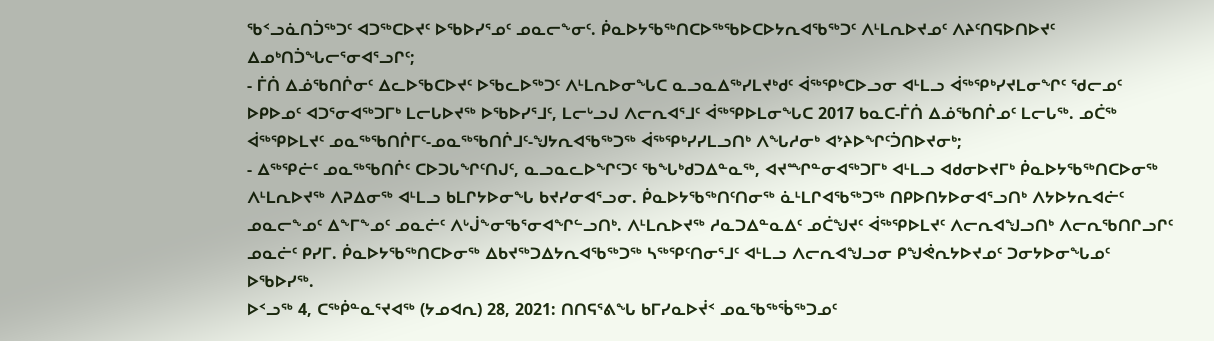ᖃᑉᓗᓈᑎᑑᖅᑐᑦ ᐊᑐᖅᑕᐅᔪᑦ ᐅᖃᐅᓯᕐᓄᑦ ᓄᓇᓕᖕᓂᑦ. ᑮᓇᐅᔭᖃᖅᑎᑕᐅᖅᖃᐅᑕᐅᔭᕆᐊᖃᖅᑐᑦ ᐱᒻᒪᕆᐅᔪᓄᑦ ᐱᔨᑦᑎᕋᐅᑎᐅᔪᑦ ᐃᓄᒃᑎᑑᖓᓕᕐᓂᐊᕐᓗᒋᑦ;
- ᒦᑏ ᐃᓅᖃᑎᒌᓂᑦ ᐃᓚᐅᖃᑕᐅᔪᑦ ᐅᖃᓚᐅᖅᑐᑦ ᐱᒻᒪᕆᐅᓂᖓᑕ ᓇᓗᓇᐃᖅᓯᒪᔪᒃᑯᑦ ᐋᖅᕿᒃᑕᐅᓗᓂ ᐊᒻᒪᓗ ᐋᖅᕿᒃᓯᔪᒪᓂᖏᑦ ᖁᓕᓄᑦ ᐅᑭᐅᓄᑦ ᐊᑐᕐᓂᐊᖅᑐᒥᒃ ᒪᓕᒐᐅᔪᖅ ᐅᖃᐅᓯᕐᒧᑦ, ᒪᓕᒡᓗᒍ ᐱᓕᕆᐊᕐᒧᑦ ᐋᖅᕿᐅᒪᓂᖓᑕ 2017 ᑲᓇᑕ-ᒦᑏ ᐃᓅᖃᑎᒌᓄᑦ ᒪᓕᒐᖅ. ᓄᑖᖅ ᐋᖅᕿᐅᒪᔪᑦ ᓄᓇᖅᖃᑎᒌᒥᑦ-ᓄᓇᖅᖃᑎᒌᒧᑦ-ᖑᔭᕆᐊᖃᖅᑐᖅ ᐋᖅᕿᒃᓯᓯᒪᓗᑎᒃ ᐱᖓᓱᓂᒃ ᐊᔾᔨᐅᖏᑦᑑᑎᐅᔪᓂᒃ;
- ᐃᖅᕿᓖᑦ ᓄᓇᖅᖃᑎᒌᑦ ᑕᐅᑐᒐᖏᑦᑎᒍᑦ, ᓇᓗᓇᓚᐅᖏᑦᑐᑦ ᖃᖓᒃᑯᑐᐃᓐᓇᖅ, ᐊᔪᙱᓐᓂᐊᖅᑐᒥᒃ ᐊᒻᒪᓗ ᐊᑯᓂᐅᔪᒥᒃ ᑮᓇᐅᔭᖃᖅᑎᑕᐅᓂᖅ ᐱᒻᒪᕆᐅᔪᖅ ᐱᕈᐃᓂᖅ ᐊᒻᒪᓗ ᑲᒪᒋᔭᐅᓂᖓ ᑲᔪᓯᓂᐊᕐᓗᓂ. ᑮᓇᐅᔭᖃᖅᑎᑦᑎᓂᖅ ᓈᒻᒪᒋᐊᖃᖅᑐᖅ ᑎᑭᐅᑎᔭᐅᓂᐊᕐᓗᑎᒃ ᐱᔭᐅᔭᕆᐊᓖᑦ ᓄᓇᓕᖕᓄᑦ ᐃᖕᒥᖕᓄᑦ ᓄᓇᓖᑦ ᐱᒡᒎᖕᓂᖃᕐᓂᐊᖏᓪᓗᑎᒃ. ᐱᒻᒪᕆᐅᔪᖅ ᓱᓇᑐᐃᓐᓇᐃᑦ ᓄᑖᖑᔪᑦ ᐋᖅᕿᐅᒪᔪᑦ ᐱᓕᕆᐊᖑᓗᑎᒃ ᐱᓕᕆᖃᑎᒋᓗᒋᑦ ᓄᓇᓖᑦ ᑭᓯᒥ. ᑮᓇᐅᔭᖃᖅᑎᑕᐅᓂᖅ ᐃᑲᔪᖅᑐᐃᔭᕆᐊᖃᖅᑐᖅ ᓴᖅᕿᑦᑎᓂᕐᒧᑦ ᐊᒻᒪᓗ ᐱᓕᕆᐊᖑᓗᓂ ᑭᖑᕚᕆᔭᐅᔪᓄᑦ ᑐᓂᔭᐅᓂᖓᓄᑦ ᐅᖃᐅᓯᖅ.
ᐅᑉᓗᖅ 4, ᑕᖅᑮᓐᓇᕐᔪᐊᖅ (ᔭᓄᐊᕆ) 28, 2021: ᑎᑎᕋᕐᕕᖓ ᑲᒥᓯᓇᐅᔫᑉ ᓄᓇᖃᖅᖄᖅᑐᓄᑦ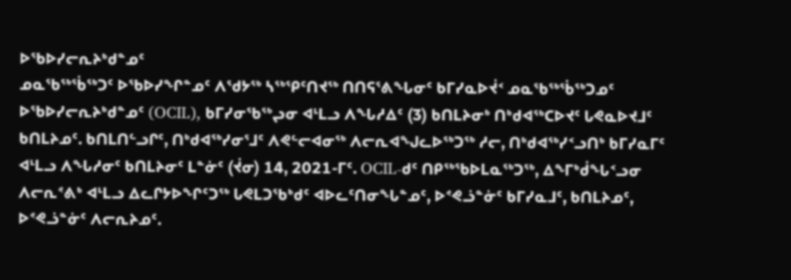ᐅᖃᐅᓯᓕᕆᔨᒃᑯᓐᓄᑦ
ᓄᓇᖃᖅᖄᖅᑐᑦ ᐅᖃᐅᓯᖏᓐᓄᑦ ᐱᖁᔭᖅ ᓴᖅᕿᑦᑎᔪᖅ ᑎᑎᕋᕐᕕᖓᓂᑦ ᑲᒥᓯᓇᐅᔫᑉ ᓄᓇᖃᖅᖄᖅᑐᓄᑦ ᐅᖃᐅᓯᓕᕆᔨᒃᑯᓐᓄᑦ (OCIL), ᑲᒥᓯᓂᖃᖅᖢᓂ ᐊᒻᒪᓗ ᐱᖓᓱᐃᑦ (3) ᑲᑎᒪᔨᓂᒃ ᑎᒃᑯᐊᖅᑕᐅᔪᑦ ᒐᕙᓇᐅᔪᒧᑦ ᑲᑎᒪᔨᓄᑦ. ᑲᑎᒪᑎᓪᓗᒋᑦ, ᑎᒃᑯᐊᖅᓯᓂᕐᒧᑦ ᐱᕙᓪᓕᐊᓂᖅ ᐱᓕᕆᐊᖑᓚᐅᖅᑐᖅ ᓱᓕ, ᑎᒃᑯᐊᖅᓯᑉᓗᑎᒃ ᑲᒥᓯᓇᒥᑦ ᐊᒻᒪᓗ ᐱᖓᓱᓂᑦ ᑲᑎᒪᔨᓂᑦ ᒪᓐᓃᑦ (ᔫᓂ) 14, 2021-ᒥᑦ. OCIL-ᑯᑦ ᑎᑭᖅᖃᐅᒪᓇᖅᑐᖅ, ᐃᖕᒥᒃᑰᖓᑉᓗᓂ ᐱᓕᕆᕝᕕᒃ ᐊᒻᒪᓗ ᐃᓚᒋᔭᐅᖏᑦᑐᖅ ᒐᕙᒪᑐᖃᒃᑯᑦ ᐊᐅᓚᑦᑎᓂᖓᓐᓄᑦ, ᐅᕝᕙᓘᓐᓃᑦ ᑲᒥᓯᓇᒧᑦ, ᑲᑎᒪᔨᓄᑦ, ᐅᕝᕙᓘᓐᓃᑦ ᐱᓕᕆᔨᓄᑦ.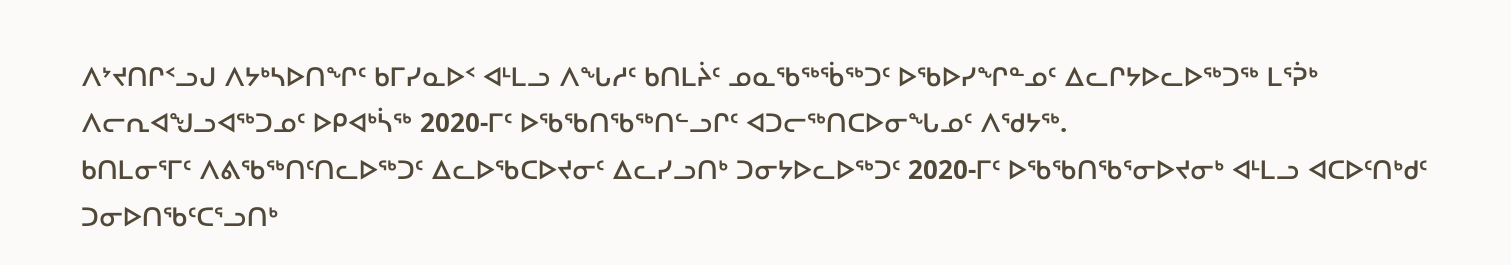ᐱᔾᔪᑎᒋᑉᓗᒍ ᐱᔭᒃᓴᐅᑎᖏᑦ ᑲᒥᓯᓇᐅᑉ ᐊᒻᒪᓗ ᐱᖓᓱᑦ ᑲᑎᒪᔩᑦ ᓄᓇᖃᖅᖄᖅᑐᑦ ᐅᖃᐅᓯᖏᓐᓄᑦ ᐃᓚᒋᔭᐅᓚᐅᖅᑐᖅ ᒪᕐᕉᒃ ᐱᓕᕆᐊᖑᓗᐊᖅᑐᓄᑦ ᐅᑭᐊᒃᓵᖅ 2020-ᒥᑦ ᐅᖃᖃᑎᖃᖅᑎᓪᓗᒋᑦ ᐊᑐᓕᖅᑎᑕᐅᓂᖓᓄᑦ ᐱᖁᔭᖅ.
ᑲᑎᒪᓂᕐᒥᑦ ᐱᕕᖃᖅᑎᑦᑎᓚᐅᖅᑐᑦ ᐃᓚᐅᖃᑕᐅᔪᓂᑦ ᐃᓚᓯᓗᑎᒃ ᑐᓂᔭᐅᓚᐅᖅᑐᑦ 2020-ᒥᑦ ᐅᖃᖃᑎᖃᕐᓂᐅᔪᓂᒃ ᐊᒻᒪᓗ ᐊᑕᐅᑦᑎᒃᑯᑦ ᑐᓂᐅᑎᖃᑦᑕᕐᓗᑎᒃ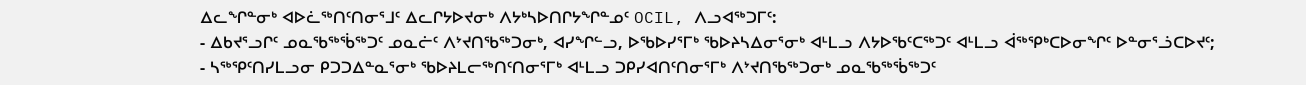ᐃᓚᖏᓐᓂᒃ ᐊᐅᓛᖅᑎᑦᑎᓂᕐᒧᑦ ᐃᓚᒋᔭᐅᔪᓂᒃ ᐱᔭᒃᓴᐅᑎᒋᔭᖏᓐᓄᑦ OCIL, ᐱᓗᐊᖅᑐᒥᑦ:
- ᐃᑲᔪᕐᓗᒋᑦ ᓄᓇᖃᖅᖄᖅᑐᑦ ᓄᓇᓖᑦ ᐱᔾᔪᑎᖃᖅᑐᓂᒃ, ᐊᓯᖏᓪᓗ, ᐅᖃᐅᓯᕐᒥᒃ ᖃᐅᔨᓴᐃᓂᕐᓂᒃ ᐊᒻᒪᓗ ᐱᔭᐅᖃᑦᑕᖅᑐᑦ ᐊᒻᒪᓗ ᐋᖅᕿᒃᑕᐅᓂᖏᑦ ᐅᓐᓂᕐᓘᑕᐅᔪᑦ;
- ᓴᖅᕿᑦᑎᓯᒪᓗᓂ ᑭᑐᑐᐃᓐᓇᕐᓂᒃ ᖃᐅᔨᒪᓕᖅᑎᑦᑎᓂᕐᒥᒃ ᐊᒻᒪᓗ ᑐᑭᓯᐊᑎᑦᑎᓂᕐᒥᒃ ᐱᔾᔪᑎᖃᖅᑐᓂᒃ ᓄᓇᖃᖅᖄᖅᑐᑦ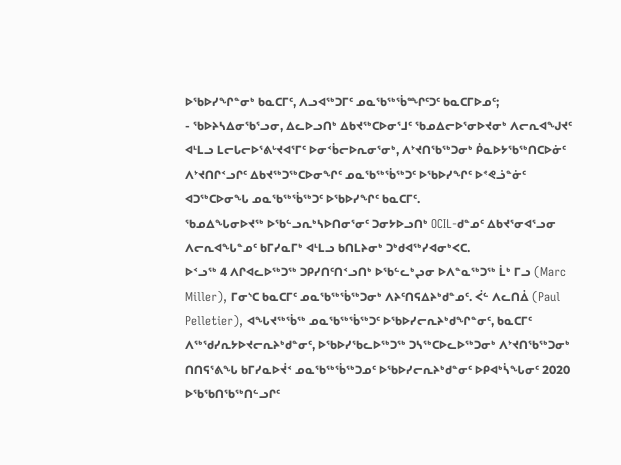ᐅᖃᐅᓯᖏᓐᓂᒃ ᑲᓇᑕᒥᑦ, ᐱᓗᐊᖅᑐᒥᑦ ᓄᓇᖃᖅᖄᙱᑦᑐᑦ ᑲᓇᑕᒥᐅᓄᑦ;
- ᖃᐅᔨᓴᐃᓂᖃᕐᓗᓂ, ᐃᓚᐅᓗᑎᒃ ᐃᑲᔪᖅᑕᐅᓂᕐᒧᑦ ᖃᓄᐃᓕᐅᕐᓂᐅᔪᓂᒃ ᐱᓕᕆᐊᖑᔪᑦ ᐊᒻᒪᓗ ᒪᓕᒐᓕᐅᕐᕕᒡᔪᐊᕐᒥᑦ ᐅᓂᑉᑳᓕᐅᕆᓂᕐᓂᒃ, ᐱᔾᔪᑎᖃᖅᑐᓂᒃ ᑮᓇᐅᔭᖃᖅᑎᑕᐅᓃᑦ ᐱᔾᔪᑎᒋᑉᓗᒋᑦ ᐃᑲᔪᖅᑐᖅᑕᐅᓂᖏᑦ ᓄᓇᖃᖅᖄᖅᑐᑦ ᐅᖃᐅᓯᖏᑦ ᐅᕝᕙᓘᓐᓃᑦ ᐊᑐᖅᑕᐅᓂᖓ ᓄᓇᖃᖅᖄᖅᑐᑦ ᐅᖃᐅᓯᖏᑦ ᑲᓇᑕᒥᑦ.
ᖃᓄᐃᖓᓂᐅᔪᖅ ᐅᖃᓪᓗᕆᒃᓴᐅᑎᓂᕐᓂᑦ ᑐᓂᔭᐅᓗᑎᒃ OCIL-ᑯᓐᓄᑦ ᐃᑲᔪᕐᓂᐊᕐᓗᓂ ᐱᓕᕆᐊᖓᓐᓄᑦ ᑲᒥᓯᓇᒥᒃ ᐊᒻᒪᓗ ᑲᑎᒪᔨᓂᒃ ᑐᒃᑯᐊᖅᓯᐊᓂᒃᐸᑕ.
ᐅᑉᓗᖅ 4 ᐱᒋᐊᓚᐅᖅᑐᖅ ᑐᑭᓯᑎᑦᑎᑉᓗᑎᒃ ᐅᖃᓪᓚᒃᖢᓂ ᐅᐱᓐᓇᖅᑐᖅ ᒫᒃ ᒥᓗ (Marc Miller), ᒥᓂᔅᑕ ᑲᓇᑕᒥᑦ ᓄᓇᖃᖅᖄᖅᑐᓂᒃ ᐱᔨᑦᑎᕋᐃᔨᒃᑯᓐᓄᑦ. ᐹᓪ ᐱᓚᑎᐄ (Paul Pelletier), ᐊᖓᔪᖅᖄᖅ ᓄᓇᖃᖅᖄᖅᑐᑦ ᐅᖃᐅᓯᓕᕆᔨᒃᑯᖏᓐᓂᑦ, ᑲᓇᑕᒥᑦ ᐱᖅᖁᓯᕆᔭᐅᔪᓕᕆᔨᒃᑯᓐᓂᑦ, ᐅᖃᐅᓯᖃᓚᐅᖅᑐᖅ ᑐᓴᖅᑕᐅᓚᐅᖅᑐᓂᒃ ᐱᔾᔪᑎᖃᖅᑐᓂᒃ ᑎᑎᕋᕐᕕᖓ ᑲᒥᓯᓇᐅᔫᑉ ᓄᓇᖃᖅᖄᖅᑐᓄᑦ ᐅᖃᐅᓯᓕᕆᔨᒃᑯᓐᓂᑦ ᐅᑭᐊᒃᓵᖓᓂᑦ 2020 ᐅᖃᖃᑎᖃᖅᑎᓪᓗᒋᑦ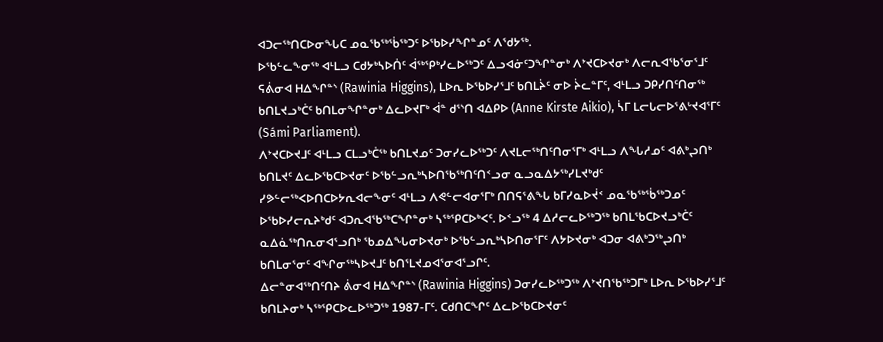ᐊᑐᓕᖅᑎᑕᐅᓂᖓᑕ ᓄᓇᖃᖅᖄᖅᑐᑦ ᐅᖃᐅᓯᖏᓐᓄᑦ ᐱᖁᔭᖅ.
ᐅᖃᓪᓚᖕᓂᖅ ᐊᒻᒪᓗ ᑕᑯᔭᒃᓴᐅᑏᑦ ᐋᖅᕿᒃᓯᓚᐅᖅᑐᑦ ᐃᓗᐊᓃᑦᑐᖏᓐᓂᒃ ᐱᔾᔪᑕᐅᔪᓂᒃ ᐱᓕᕆᐊᖃᕐᓂᕐᒧᑦ ᕋᕖᓂᐊ ᕼᐃᖏᓐᔅ (Rawinia Higgins), ᒪᐅᕆ ᐅᖃᐅᓯᕐᒧᑦ ᑲᑎᒪᔩᑦ ᓂᐅ ᔩᓚᓐᒥᑦ, ᐊᒻᒪᓗ ᑐᑭᓯᑎᑦᑎᓂᖅ ᑲᑎᒪᔪᓗᒃᑖᑦ ᑲᑎᒪᓂᖏᓐᓂᒃ ᐃᓚᐅᔪᒥᒃ ᐋᓐ ᑯᕐᔅᑎ ᐊᐃᑭᐅ (Anne Kirste Aikio), ᓵᒥ ᒪᓕᒐᓕᐅᕐᕕᒡᔪᐊᕐᒥᑦ (Sámi Parliament).
ᐱᔾᔪᑕᐅᔪᒧᑦ ᐊᒻᒪᓗ ᑕᒪᓗᒃᑖᖅ ᑲᑎᒪᔪᓄᑦ ᑐᓂᓯᓚᐅᖅᑐᑦ ᐱᔪᒪᓕᖅᑎᑦᑎᓂᕐᒥᒃ ᐊᒻᒪᓗ ᐱᖓᓱᓄᑦ ᐊᕕᒃᖢᑎᒃ ᑲᑎᒪᔪᑦ ᐃᓚᐅᖃᑕᐅᔪᓂᑦ ᐅᖃᓪᓗᕆᒃᓴᐅᑎᖃᖅᑎᑦᑎᑉᓗᓂ ᓇᓗᓇᐃᔭᖅᓯᒪᔪᒃᑯᑦ ᓯᕗᓪᓕᖅᐸᐅᑎᑕᐅᔭᕆᐊᓕᖕᓂᑦ ᐊᒻᒪᓗ ᐱᕙᓪᓕᐊᓂᕐᒥᒃ ᑎᑎᕋᕐᕕᖓ ᑲᒥᓯᓇᐅᔫᑉ ᓄᓇᖃᖅᖄᖅᑐᓄᑦ ᐅᖃᐅᓯᓕᕆᔨᒃᑯᑦ ᐊᑐᕆᐊᖃᖅᑕᖏᓐᓂᒃ ᓴᖅᕿᑕᐅᒃᐸᑦ. ᐅᑉᓗᖅ 4 ᐃᓱᓕᓚᐅᖅᑐᖅ ᑲᑎᒪᖃᑕᐅᔪᓗᒃᑖᑦ ᓇᐃᓈᖅᑎᕆᓂᐊᕐᓗᑎᒃ ᖃᓄᐃᖓᓂᐅᔪᓂᒃ ᐅᖃᓪᓗᕆᒃᓴᐅᑎᓂᕐᒥᑦ ᐱᔭᐅᔪᓂᒃ ᐊᑐᓂ ᐊᕕᒃᑐᖅᖢᑎᒃ ᑲᑎᒪᓂᕐᓂᑦ ᐊᖏᓂᖅᓴᐅᔪᒧᑦ ᑲᑎᕐᒪᔪᓄᐊᕐᓂᐊᕐᓗᒋᑦ.
ᐃᓕᓐᓂᐊᖅᑎᑦᑎᔨ ᕖᓂᐊ ᕼᐃᖏᓐᔅ (Rawinia Higgins) ᑐᓂᓯᓚᐅᖅᑐᖅ ᐱᔾᔪᑎᖃᖅᑐᒥᒃ ᒪᐅᕆ ᐅᖃᐅᓯᕐᒧᑦ ᑲᑎᒪᔨᓂᒃ ᓴᖅᕿᑕᐅᓚᐅᖅᑐᖅ 1987-ᒥᑦ. ᑕᑯᑎᑕᖏᑦ ᐃᓚᐅᖃᑕᐅᔪᓂᑦ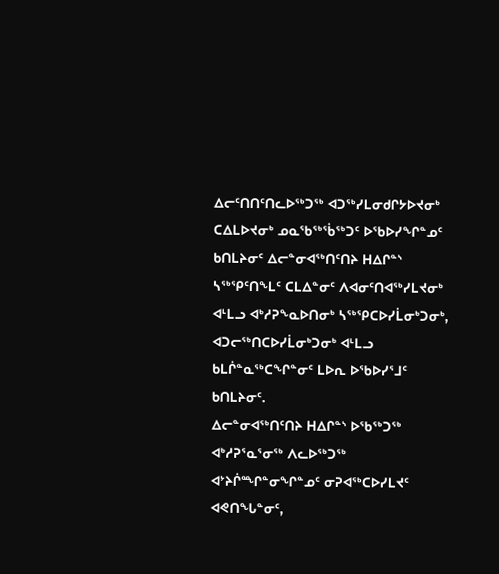ᐃᓕᑦᑎᑎᑦᑎᓚᐅᖅᑐᖅ ᐊᑐᖅᓯᒪᓂᑯᒋᔭᐅᔪᓂᒃ ᑕᐃᒪᐅᔪᓂᒃ ᓄᓇᖃᖅᖄᖅᑐᑦ ᐅᖃᐅᓯᖏᓐᓄᑦ ᑲᑎᒪᔨᓂᑦ ᐃᓕᓐᓂᐊᖅᑎᑦᑎᔨ ᕼᐃᒋᓐᔅ ᓴᖅᕿᑦᑎᖕᒪᑦ ᑕᒪᐃᓐᓂᑦ ᐱᐊᓂᑦᑎᐊᖅᓯᒪᔪᓂᒃ ᐊᒻᒪᓗ ᐊᒃᓱᕈᖕᓇᐅᑎᓂᒃ ᓴᖅᕿᑕᐅᓯᒫᓂᒃᑐᓂᒃ, ᐊᑐᓕᖅᑎᑕᐅᓯᒫᓂᒃᑐᓂᒃ ᐊᒻᒪᓗ ᑲᒪᒌᓐᓇᖅᑕᖏᓐᓂᑦ ᒪᐅᕆ ᐅᖃᐅᓯᕐᒧᑦ ᑲᑎᒪᔨᓂᑦ.
ᐃᓕᓐᓂᐊᖅᑎᑦᑎᔨ ᕼᐃᒋᓐᔅ ᐅᖃᖅᑐᖅ ᐊᒃᓱᕈᕐᓇᕐᓂᖅ ᐱᓚᐅᖅᑐᖅ ᐊᔾᔨᒌᙱᓐᓂᖏᓐᓄᑦ ᓂᕈᐊᖅᑕᐅᓯᒪᔪᑦ ᐊᕙᑎᖓᓐᓂᑦ,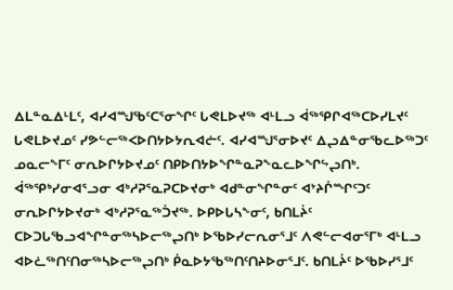ᐃᒪᓐᓇᐃᒻᒪᑦ, ᐊᓯᐊᙳᖃᑦᑕᕐᓂᖏᑦ ᒐᕙᒪᐅᔪᖅ ᐊᒻᒪᓗ ᐋᖅᕿᒋᐊᖅᑕᐅᓯᒪᔪᑦ ᒐᕙᒪᐅᔪᓄᑦ ᓯᕗᓪᓕᖅᐸᐅᑎᔭᐅᔭᕆᐊᓖᑦ. ᐊᓯᐊᙳᕐᓂᐅᔪᑦ ᐃᖢᐃᓐᓂᖃᓚᐅᖅᑐᑦ ᓄᓇᓕᖕᒥᑦ ᓂᕆᐅᒋᔭᐅᔪᓄᑦ ᑎᑭᐅᑎᔭᐅᖏᓐᓇᕈᖕᓇᓚᐅᖏᖦᖢᑎᒃ. ᐋᖅᕿᒃᓯᓂᐊᕐᓗᓂ ᐊᒃᓱᕈᕐᓇᕈᑕᐅᔪᓂᒃ ᐊᑯᓐᓂᖏᓐᓂᑦ ᐊᔾᔨᒌᙱᑦᑐᑦ ᓂᕆᐅᒋᔭᐅᔪᓂᒃ ᐊᒃᓱᕈᕐᓇᖅᑑᔪᖅ. ᐅᑭᐅᒐᓴᖕᓂᑦ, ᑲᑎᒪᔩᑦ ᑕᐅᑐᒐᖃᓗᐊᖏᓐᓂᖅᓴᐅᓕᖅᖢᑎᒃ ᐅᖃᐅᓯᓕᕆᓂᕐᒧᑦ ᐱᕙᓪᓕᐊᓂᕐᒥᒃ ᐊᒻᒪᓗ ᐊᐅᓛᖅᑎᑦᑎᓂᖅᓴᐅᓕᖅᖢᑎᒃ ᑮᓇᐅᔭᖃᖅᑎᑦᑎᔨᐅᓂᕐᒧᑦ. ᑲᑎᒪᔩᑦ ᐅᖃᐅᓯᕐᒧᑦ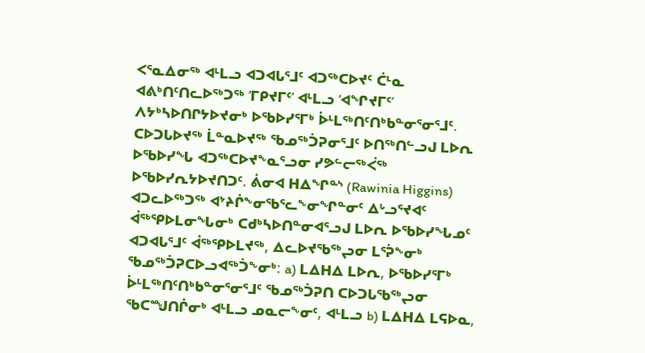ᐸᕐᓇᐃᓂᖅ ᐊᒻᒪᓗ ᐊᑐᐊᒐᕐᒧᑦ ᐊᑐᖅᑕᐅᔪᑦ ᑖᒻᓇ ᐊᕕᒃᑎᑦᑎᓚᐅᖅᑐᖅ ‘ᒥᑭᔪᒥᑦ’ ᐊᒻᒪᓗ ‘ᐊᖏᔪᒥᑦ’ ᐱᔭᒃᓴᐅᑎᒋᔭᐅᔪᓂᒃ ᐅᖃᐅᓯᕐᒥᒃ ᐆᒻᒪᖅᑎᑦᑎᒃᑲᓐᓂᕐᓂᕐᒧᑦ. ᑕᐅᑐᒐᐅᔪᖅ ᒫᓐᓇᐅᔪᖅ ᖃᓄᖅᑑᕈᓂᕐᒧᑦ ᐅᑎᖅᑎᓪᓗᒍ ᒪᐅᕆ ᐅᖃᐅᓯᖓ ᐊᑐᖅᑕᐅᔪᖕᓇᕐᓗᓂ ᓯᕗᓪᓕᖅᐹᖅ ᐅᖃᐅᓯᕆᔭᐅᔪᑎᑐᑦ. ᕖᓂᐊ ᕼᐃᖏᓐᔅ (Rawinia Higgins) ᐊᑐᓚᐅᖅᑐᖅ ᐊᔾᔨᒌᖕᓂᖃᕐᓚᖕᓂᖏᓐᓂᑦ ᐃᒡᓗᕐᔪᐊᑦ ᐋᖅᕿᐅᒪᓂᖓᓂᒃ ᑕᑯᒃᓴᐅᑎᓐᓂᐊᕐᓗᒍ ᒪᐅᕆ ᐅᖃᐅᓯᖓᓄᑦ ᐊᑐᐊᒐᕐᒧᑦ ᐋᖅᕿᐅᒪᔪᖅ, ᐃᓚᐅᔪᖃᖅᖢᓂ ᒪᕐᕉᖕᓂᒃ ᖃᓄᖅᑑᕈᑕᐅᓗᐊᖅᑑᖕᓂᒃ: a) ᒪᐃᕼᐃ ᒪᐅᕆ, ᐅᖃᐅᓯᕐᒥᒃ ᐆᒻᒪᖅᑎᑦᑎᒃᑲᓐᓂᕐᓂᕐᒧᑦ ᖃᓄᖅᑑᕈᑎ ᑕᐅᑐᒐᖃᖅᖢᓂ ᖃᑕᙳᑎᒌᓂᒃ ᐊᒻᒪᓗ ᓄᓇᓕᖕᓂᑦ, ᐊᒻᒪᓗ b) ᒪᐃᕼᐃ ᒪᕋᐅᓇ,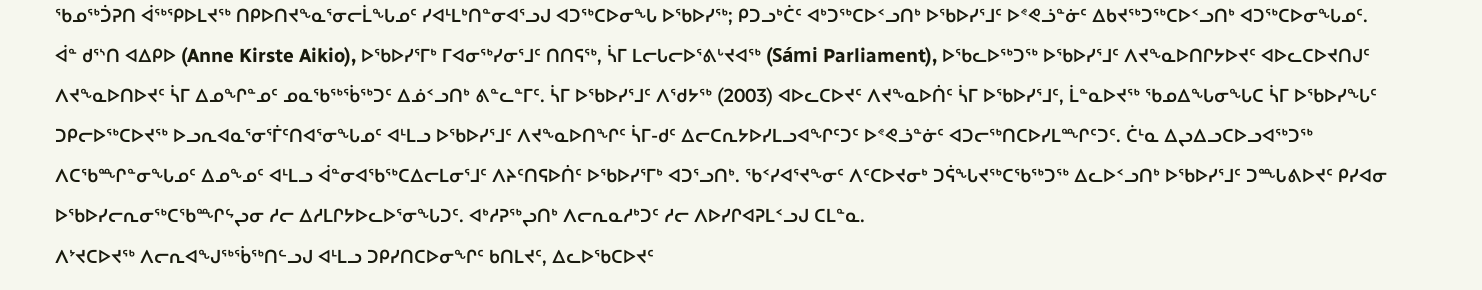ᖃᓄᖅᑑᕈᑎ ᐋᖅᕿᐅᒪᔪᖅ ᑎᑭᐅᑎᔪᖕᓇᕐᓂᓕᒫᖓᓄᑦ ᓯᐊᒻᒪᒃᑎᓐᓂᐊᕐᓗᒍ ᐊᑐᖅᑕᐅᓂᖓ ᐅᖃᐅᓯᖅ; ᑭᑐᓗᒃᑖᑦ ᐊᒃᑐᖅᑕᐅᑉᓗᑎᒃ ᐅᖃᐅᓯᕐᒧᑦ ᐅᕝᕙᓘᓐᓃᑦ ᐃᑲᔪᖅᑐᖅᑕᐅᑉᓗᑎᒃ ᐊᑐᖅᑕᐅᓂᖓᓄᑦ.
ᐋᓐ ᑯᕐᔅᑎ ᐊᐃᑭᐅ (Anne Kirste Aikio), ᐅᖃᐅᓯᕐᒥᒃ ᒥᐊᓂᖅᓯᓂᕐᒧᑦ ᑎᑎᕋᖅ, ᓵᒥ ᒪᓕᒐᓕᐅᕐᕕᒡᔪᐊᖅ (Sámi Parliament), ᐅᖃᓚᐅᖅᑐᖅ ᐅᖃᐅᓯᕐᒧᑦ ᐱᔪᖕᓇᐅᑎᒋᔭᐅᔪᑦ ᐊᐅᓚᑕᐅᔪᑎᒍᑦ ᐱᔪᖕᓇᐅᑎᐅᔪᑦ ᓵᒥ ᐃᓄᖏᓐᓄᑦ ᓄᓇᖃᖅᖄᖅᑐᑦ ᐃᓅᑉᓗᑎᒃ ᕕᓐᓚᓐᒥᑦ. ᓵᒥ ᐅᖃᐅᓯᕐᒧᑦ ᐱᖁᔭᖅ (2003) ᐊᐅᓚᑕᐅᔪᑦ ᐱᔪᖕᓇᐅᑏᑦ ᓵᒥ ᐅᖃᐅᓯᕐᒧᑦ, ᒫᓐᓇᐅᔪᖅ ᖃᓄᐃᖓᓂᖓᑕ ᓵᒥ ᐅᖃᐅᓯᖓᑦ ᑐᑭᓕᐅᖅᑕᐅᔪᖅ ᐅᓗᕆᐊᓇᕐᓂᕐᒦᑦᑎᐊᕐᓂᖓᓄᑦ ᐊᒻᒪᓗ ᐅᖃᐅᓯᕐᒧᑦ ᐱᔪᖕᓇᐅᑎᖏᑦ ᓵᒥ-ᑯᑦ ᐃᓕᑕᕆᔭᐅᓯᒪᓗᐊᖏᑦᑐᑦ ᐅᕝᕙᓘᓐᓃᑦ ᐊᑐᓕᖅᑎᑕᐅᓯᒪᙱᑦᑐᑦ. ᑖᒻᓇ ᐃᖢᐃᓗᑕᐅᓗᐊᖅᑐᖅ ᐱᑕᖃᙱᓐᓂᖓᓄᑦ ᐃᓄᖕᓄᑦ ᐊᒻᒪᓗ ᐋᓐᓂᐊᖃᖅᑕᐃᓕᒪᓂᕐᒧᑦ ᐱᔨᑦᑎᕋᐅᑏᑦ ᐅᖃᐅᓯᕐᒥᒃ ᐊᑐᕐᓗᑎᒃ. ᖃᑉᓯᐊᕐᔪᖕᓂᑦ ᐱᑦᑕᐅᔪᓂᒃ ᑐᕌᖓᔪᖅᑕᖃᖅᑐᖅ ᐃᓚᐅᑉᓗᑎᒃ ᐅᖃᐅᓯᕐᒧᑦ ᑐᙵᕕᐅᔪᑦ ᑭᓯᐊᓂ ᐅᖃᐅᓯᓕᕆᓂᖅᑕᖃᙱᖦᖢᓂ ᓱᓕ ᐃᓱᒪᒋᔭᐅᓚᐅᕐᓂᖓᑐᑦ. ᐊᒃᓱᕈᖅᖢᑎᒃ ᐱᓕᕆᓇᓱᒃᑐᑦ ᓱᓕ ᐱᐅᓯᒋᐊᕈᒪᑉᓗᒍ ᑕᒪᓐᓇ.
ᐱᔾᔪᑕᐅᔪᖅ ᐱᓕᕆᐊᖑᖅᖄᖅᑎᓪᓗᒍ ᐊᒻᒪᓗ ᑐᑭᓯᑎᑕᐅᓂᖏᑦ ᑲᑎᒪᔪᑦ, ᐃᓚᐅᖃᑕᐅᔪᑦ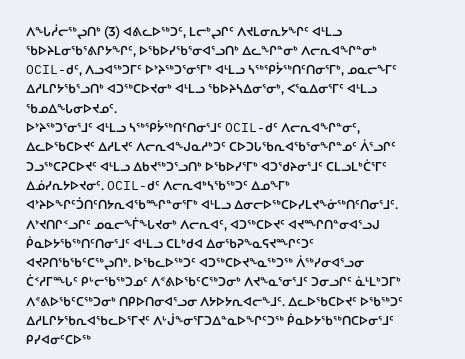ᐱᖓᓲᓕᖅᖢᑎᒃ (3) ᐊᕕᓚᐅᖅᑐᑦ, ᒪᓕᒃᖢᒋᑦ ᐱᔪᒪᓂᕆᔭᖏᑦ ᐊᒻᒪᓗ ᖃᐅᔨᒪᓂᖃᕐᕕᒋᔭᖏᑦ, ᐅᖃᐅᓯᖃᕐᓂᐊᕐᓗᑎᒃ ᐃᓚᖏᓐᓂᒃ ᐱᓕᕆᐊᖏᓐᓂᒃ OCIL-ᑯᑦ, ᐱᓗᐊᖅᑐᒥᑦ ᐅᔾᔨᖅᑐᕐᓂᕐᒥᒃ ᐊᒻᒪᓗ ᓴᖅᕿᔮᖅᑎᑦᑎᓂᕐᒥᒃ, ᓄᓇᓕᖕᒥᑦ ᐃᓱᒪᒋᔭᖃᕐᓗᑎᒃ ᐊᑐᖅᑕᐅᔪᓂᒃ ᐊᒻᒪᓗ ᖃᐅᔨᓴᐃᓂᕐᓂᒃ, ᐸᕐᓇᐃᓂᕐᒥᑦ ᐊᒻᒪᓗ ᖃᓄᐃᖓᓂᐅᔪᓄᑦ.
ᐅᔾᔨᖅᑐᕐᓂᕐᒧᑦ ᐊᒻᒪᓗ ᓴᖅᕿᔮᖅᑎᑦᑎᓂᕐᒧᑦ OCIL-ᑯᑦ ᐱᓕᕆᐊᖏᓐᓂᑦ, ᐃᓚᐅᖃᑕᐅᔪᑦ ᐃᓱᒪᔪᑦ ᐱᓕᕆᐊᖑᓇᓱᒃᑐᑦ ᑕᐅᑐᒐᖃᕆᐊᖃᕐᓂᖏᓐᓄᑦ ᐲᕐᓗᒋᑦ ᑐᓗᖅᑕᕈᑕᐅᔪᑦ ᐊᒻᒪᓗ ᐃᑲᔪᖅᑐᕐᓗᑎᒃ ᐅᖃᐅᓯᕐᒥᒃ ᐊᑐᖁᔨᓂᕐᒧᑦ ᑕᒪᓗᒪᒃᑖᕐᒥᑦ ᐃᓅᓯᕆᔭᐅᔪᓂᑦ. OCIL-ᑯᑦ ᐱᓕᕆᐊᒃᓴᖃᖅᑐᑦ ᐃᓄᖕᒥᒃ ᐊᔾᔨᐅᖏᑦᑑᑎᑦᑎᔭᕆᐊᖃᙱᓐᓂᕐᒥᒃ ᐊᒻᒪᓗ ᐃᓂᓕᐅᖅᑕᐅᓯᒪᔪᖕᓃᖅᑎᑦᑎᓂᕐᒧᑦ. ᐱᔾᔪᑎᒋᑉᓗᒋᑦ ᓄᓇᓕᖕᒦᖓᔪᓂᒃ ᐱᓕᕆᐊᑦ, ᐊᑐᖅᑕᐅᔪᑦ ᐊᔪᙱᑎᓐᓂᐊᕐᓗᒍ ᑮᓇᐅᔭᖃᖅᑎᑦᑎᓂᕐᒧᑦ ᐊᒻᒪᓗ ᑕᒪᒃᑯᐊ ᐃᓂᖃᕈᖕᓇᕋᔪᙱᑦᑐᑦ ᐊᔪᕈᑎᖃᖃᑦᑕᖅᖢᑎᒃ. ᐅᖃᓚᐅᖅᑐᑦ ᐊᑐᖅᑕᐅᔪᖕᓇᖅᑐᖅ ᐲᖅᓯᓂᐊᕐᓗᓂ ᑖᑉᓱᒥᙵᑦ ᑭᒡᓕᖃᖅᑐᓄᑦ ᐱᕝᕕᐅᖃᑦᑕᖅᑐᓂᒃ ᐱᔪᖕᓇᕐᓂᕐᒧᑦ ᑐᓂᓗᒋᑦ ᓈᒻᒪᒃᑐᒥᒃ ᐱᕝᕕᐅᖃᑦᑕᖅᑐᓂᒃ ᑎᑭᐅᑎᓂᐊᕐᓗᓂ ᐱᔭᐅᔭᕆᐊᓕᖕᒧᑦ. ᐃᓚᐅᖃᑕᐅᔪᑦ ᐅᖃᖅᑐᑦ ᐃᓱᒪᒋᔭᖃᕆᐊᖃᓚᐅᕐᒥᔪᑦ ᐱᒡᒎᖕᓂᕐᒥᑐᐃᓐᓇᐅᖏᑦᑐᖅ ᑮᓇᐅᔭᖃᖅᑎᑕᐅᓂᕐᒧᑦ ᑭᓯᐊᓂᑦᑕᐅᖅ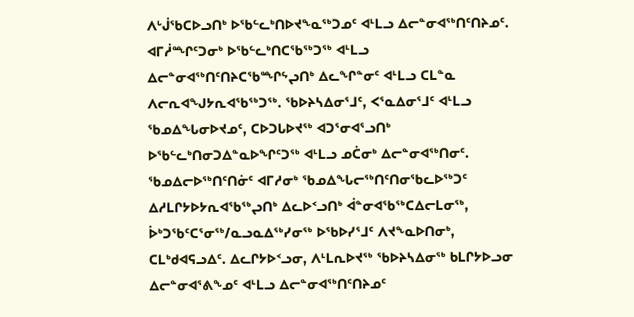ᐱᒡᒎᖃᑕᐅᓗᑎᒃ ᐅᖃᓪᓚᒃᑎᐅᔪᖕᓇᖅᑐᓄᑦ ᐊᒻᒪᓗ ᐃᓕᓐᓂᐊᖅᑎᑦᑎᔨᓄᑦ. ᐊᒥᓲᙱᑦᑐᓂᒃ ᐅᖃᓪᓚᒃᑎᑕᖃᖅᑐᖅ ᐊᒻᒪᓗ ᐃᓕᓐᓂᐊᖅᑎᑦᑎᔨᑕᖃᙱᖦᖢᑎᒃ ᐃᓚᖏᓐᓂᑦ ᐊᒻᒪᓗ ᑕᒪᓐᓇ ᐱᓕᕆᐊᖑᔭᕆᐊᖃᖅᑐᖅ. ᖃᐅᔨᓴᐃᓂᕐᒧᑦ, ᐸᕐᓇᐃᓂᕐᒧᑦ ᐊᒻᒪᓗ ᖃᓄᐃᖓᓂᐅᔪᓄᑦ, ᑕᐅᑐᒐᐅᔪᖅ ᐊᑐᕐᓂᐊᕐᓗᑎᒃ ᐅᖃᓪᓚᒃᑎᓂᑐᐃᓐᓇᐅᖏᑦᑐᖅ ᐊᒻᒪᓗ ᓄᑖᓂᒃ ᐃᓕᓐᓂᐊᖅᑎᓂᑦ. ᖃᓄᐃᓕᐅᖅᑎᑦᑎᓃᑦ ᐊᒥᓱᓂᒃ ᖃᓄᐃᖓᓕᖅᑎᑦᑎᓂᖃᓚᐅᖅᑐᑦ ᐃᓱᒪᒋᔭᐅᔭᕆᐊᖃᖅᖢᑎᒃ ᐃᓚᐅᑉᓗᑎᒃ ᐋᓐᓂᐊᖃᖅᑕᐃᓕᒪᓂᖅ, ᐆᒃᑐᖃᑦᑕᕐᓂᖅ/ᓇᓗᓇᐃᖅᓯᓂᖅ ᐅᖃᐅᓯᕐᒧᑦ ᐱᔪᖕᓇᐅᑎᓂᒃ, ᑕᒪᒃᑯᐊᕋᓗᐃᑦ. ᐃᓚᒋᔭᐅᑉᓗᓂ, ᐱᒻᒪᕆᐅᔪᖅ ᖃᐅᔨᓴᐃᓂᖅ ᑲᒪᒋᔭᐅᓗᓂ ᐃᓕᓐᓂᐊᕐᕕᖕᓄᑦ ᐊᒻᒪᓗ ᐃᓕᓐᓂᐊᖅᑎᑦᑎᔨᓄᑦ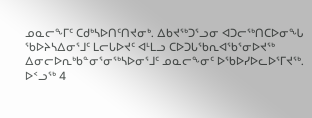ᓄᓇᓕᖕᒥᑦ ᑕᑯᒃᓴᐅᑎᑦᑎᔪᓂᒃ. ᐃᑲᔪᖅᑐᕐᓗᓂ ᐊᑐᓕᖅᑎᑕᐅᓂᖓ ᖃᐅᔨᓴᐃᓂᕐᒧᑦ ᒪᓕᒐᐅᔪᑦ ᐊᒻᒪᓗ ᑕᐅᑐᒐᖃᕆᐊᖃᕐᓂᐅᔪᖅ ᐃᓂᓕᐅᕆᒃᑲᓐᓂᕐᓂᖅᓴᐅᓂᕐᒧᑦ ᓄᓇᓕᖕᓂᑦ ᐅᖃᐅᓯᐅᓚᐅᕐᒥᔪᖅ.
ᐅᑉᓗᖅ 4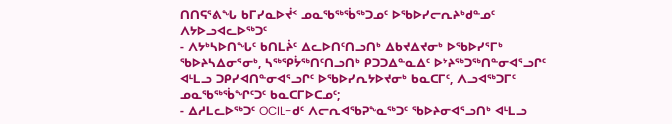ᑎᑎᕋᕐᕕᖓ ᑲᒥᓯᓇᐅᔫᑉ ᓄᓇᖃᖅᖄᖅᑐᓄᑦ ᐅᖃᐅᓯᓕᕆᔨᒃᑯᓐᓄᑦ ᐱᔭᐅᓗᐊᓚᐅᖅᑐᑦ
- ᐱᔭᒃᓴᐅᑎᖓᑦ ᑲᑎᒪᔩᑦ ᐃᓚᐅᑎᑦᑎᓗᑎᒃ ᐃᑲᔪᐃᔪᓂᒃ ᐅᖃᐅᓯᕐᒥᒃ ᖃᐅᔨᓴᐃᓂᕐᓂᒃ, ᓴᖅᕿᔮᖅᑎᑦᑎᓗᑎᒃ ᑭᑐᑐᐃᓐᓇᐃᑦ ᐅᔾᔨᖅᑐᖅᑎᓐᓂᐊᕐᓗᒋᑦ ᐊᒻᒪᓗ ᑐᑭᓯᐊᑎᓐᓂᐊᕐᓗᒋᑦ ᐅᖃᐅᓯᕆᔭᐅᔪᓂᒃ ᑲᓇᑕᒥᑦ, ᐱᓗᐊᖅᑐᒥᑦ ᓄᓇᖃᖅᖄᖏᑦᑐᑦ ᑲᓇᑕᒥᐅᑕᓄᑦ;
- ᐃᓱᒪᓚᐅᖅᑐᑦ OCIL-ᑯᑦ ᐱᓕᕆᐊᖃᕈᖕᓇᖅᑐᑦ ᖃᐅᔨᓂᐊᕐᓗᑎᒃ ᐊᒻᒪᓗ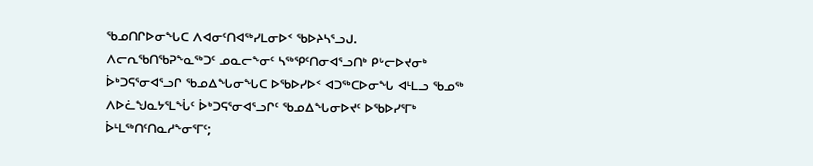ᖃᓄᑎᒋᐅᓂᖓᑕ ᐱᐊᓂᑦᑎᐊᖅᓯᒪᓂᐅᑉ ᖃᐅᔨᓴᕐᓗᒍ. ᐱᓕᕆᖃᑎᖃᕈᖕᓇᖅᑐᑦ ᓄᓇᓕᖕᓂᑦ ᓴᖅᕿᑦᑎᓂᐊᕐᓗᑎᒃ ᑭᒡᓕᐅᔪᓂᒃ ᐆᒃᑐᕋᕐᓂᐊᕐᓗᒋ ᖃᓄᐃᖓᓂᖓᑕ ᐅᖃᐅᓯᐅᑉ ᐊᑐᖅᑕᐅᓂᖓ ᐊᒻᒪᓗ ᖃᓄᖅ ᐱᐅᓛᖑᓇᔭᕐᒪᖔᑦ ᐆᒃᑐᕋᕐᓂᐊᕐᓗᒋᑦ ᖃᓄᐃᖓᓂᐅᔪᑦ ᐅᖃᐅᓯᕐᒥᒃ ᐆᒻᒪᖅᑎᑦᑎᓇᓱᖕᓂᕐᒥᑦ;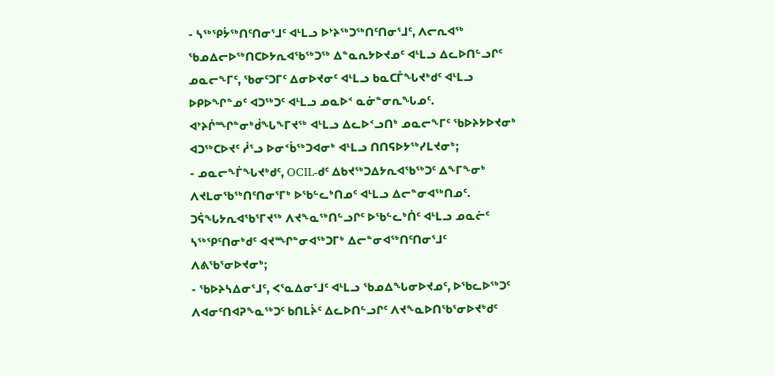- ᓴᖅᕿᔮᖅᑎᑦᑎᓂᕐᒧᑦ ᐊᒻᒪᓗ ᐅᔾᔨᖅᑐᖅᑎᑦᑎᓂᕐᒧᑦ, ᐱᓕᕆᐊᖅ ᖃᓄᐃᓕᐅᖅᑎᑕᐅᔭᕆᐊᖃᖅᑐᖅ ᐃᓐᓇᕆᔭᐅᔪᓄᑦ ᐊᒻᒪᓗ ᐃᓚᐅᑎᓪᓗᒋᑦ ᓄᓇᓕᖕᒥᑦ, ᖃᓂᑦᑐᒥᑦ ᐃᓂᐅᔪᓂᑦ ᐊᒻᒪᓗ ᑲᓇᑕᒦᖓᔪᒃᑯᑦ ᐊᒻᒪᓗ ᐅᑭᐅᖏᓐᓄᑦ ᐊᑐᖅᑐᑦ ᐊᒻᒪᓗ ᓄᓇᐅᑉ ᓇᓃᓐᓂᕆᖓᓄᑦ. ᐊᔾᔨᒌᙱᓐᓂᒃᑰᖓᖕᒥᔪᖅ ᐊᒻᒪᓗ ᐃᓚᐅᑉᓗᑎᒃ ᓄᓇᓕᖕᒥᑦ ᖃᐅᔨᔭᐅᔪᓂᒃ ᐊᑐᖅᑕᐅᔪᑦ ᓲᕐᓗ ᐅᓂᑉᑳᖅᑐᐊᓂᒃ ᐊᒻᒪᓗ ᑎᑎᕋᐅᔭᖅᓯᒪᔪᓂᒃ;
- ᓄᓇᓕᖕᒦᖓᔪᒃᑯᑦ, OCIL-ᑯᑦ ᐃᑲᔪᖅᑐᐃᔭᕆᐊᖃᖅᑐᑦ ᐃᖕᒥᖕᓂᒃ ᐱᔪᒪᓂᖃᖅᑎᑦᑎᓂᕐᒥᒃ ᐅᖃᓪᓚᒃᑎᓄᑦ ᐊᒻᒪᓗ ᐃᓕᓐᓂᐊᖅᑎᓄᑦ. ᑐᕌᖓᔭᕆᐊᖃᕐᒥᔪᖅ ᐱᔪᖕᓇᖅᑎᓪᓗᒋᑦ ᐅᖃᓪᓚᒃᑏᑦ ᐊᒻᒪᓗ ᓄᓇᓖᑦ ᓴᖅᕿᑦᑎᓂᒃᑯᑦ ᐊᔪᙱᓐᓂᐊᖅᑐᒥᒃ ᐃᓕᓐᓂᐊᖅᑎᑦᑎᓂᕐᒧᑦ ᐱᕕᖃᕐᓂᐅᔪᓂᒃ;
- ᖃᐅᔨᓴᐃᓂᕐᒧᑦ, ᐸᕐᓇᐃᓂᕐᒧᑦ ᐊᒻᒪᓗ ᖃᓄᐃᖓᓂᐅᔪᓄᑦ, ᐅᖃᓚᐅᖅᑐᑦ ᐱᐊᓂᑦᑎᐊᕈᖕᓇᖅᑐᑦ ᑲᑎᒪᔩᑦ ᐃᓚᐅᑎᓪᓗᒋᑦ ᐱᔪᖕᓇᐅᑎᖃᕐᓂᐅᔪᒃᑯᑦ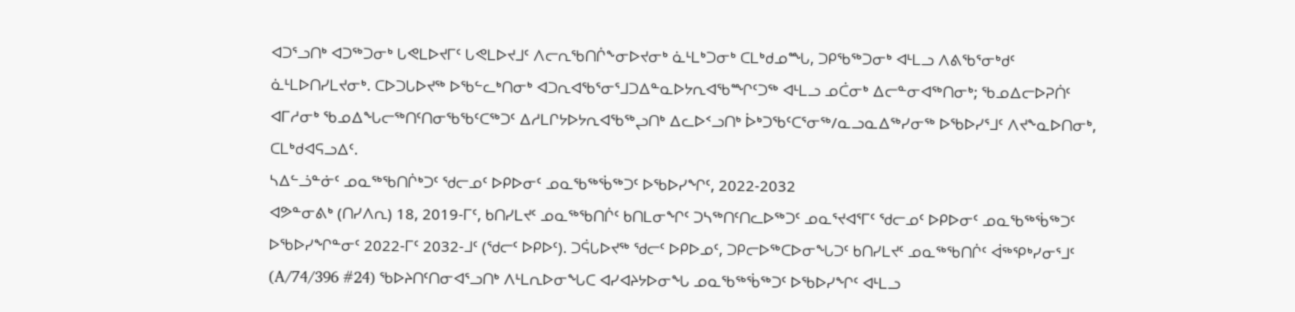ᐊᑐᕐᓗᑎᒃ ᐊᑐᖅᑐᓂᒃ ᒐᕙᒪᐅᔪᒥᑦ ᒐᕙᒪᐅᔪᒧᑦ ᐱᓕᕆᖃᑎᒌᖕᓂᐅᔪᓂᒃ ᓈᒻᒪᒃᑐᓂᒃ ᑕᒪᒃᑯᓄᙵ, ᑐᑭᖃᖅᑐᓂᒃ ᐊᒻᒪᓗ ᐱᕕᖃᕐᓂᒃᑯᑦ ᓈᒻᒪᐅᑎᓯᒪᔪᓂᒃ. ᑕᐅᑐᒐᐅᔪᖅ ᐅᖃᓪᓚᒃᑎᓂᒃ ᐊᑐᕆᐊᖃᕐᓂᕐᒧᑐᐃᓐᓇᐅᔭᕆᐊᖃᙱᑦᑐᖅ ᐊᒻᒪᓗ ᓄᑖᓂᒃ ᐃᓕᓐᓂᐊᖅᑎᓂᒃ; ᖃᓄᐃᓕᐅᕈᑏᑦ ᐊᒥᓱᓂᒃ ᖃᓄᐃᖓᓕᖅᑎᑦᑎᓂᖃᖃᑦᑕᖅᑐᑦ ᐃᓱᒪᒋᔭᐅᔭᕆᐊᖃᖅᖢᑎᒃ ᐃᓚᐅᑉᓗᑎᒃ ᐆᒃᑐᖃᑦᑕᕐᓂᖅ/ᓇᓗᓇᐃᖅᓯᓂᖅ ᐅᖃᐅᓯᕐᒧᑦ ᐱᔪᖕᓇᐅᑎᓂᒃ, ᑕᒪᒃᑯᐊᕋᓗᐃᑦ.
ᓴᐃᓪᓘᓐᓃᑦ ᓄᓇᖅᖃᑎᒌᒃᑐᑦ ᖁᓕᓄᑦ ᐅᑭᐅᓂᑦ ᓄᓇᖃᖅᖄᖅᑐᑦ ᐅᖃᐅᓯᖏᑦ, 2022-2032
ᐊᕗᓐᓂᕕᒃ (ᑎᓯᐱᕆ) 18, 2019-ᒥᑦ, ᑲᑎᓯᒪᔪᑦ ᓄᓇᖅᖃᑎᒌᑦ ᑲᑎᒪᓂᖏᑦ ᑐᓴᖅᑎᑦᑎᓚᐅᖅᑐᑦ ᓄᓇᕐᔪᐊᕐᒥᑦ ᖁᓕᓄᑦ ᐅᑭᐅᓂᑦ ᓄᓇᖃᖅᖄᖅᑐᑦ ᐅᖃᐅᓯᖏᓐᓂᑦ 2022-ᒥᑦ 2032-ᒧᑦ (ᖁᓕᑦ ᐅᑭᐅᑦ). ᑐᕌᒐᐅᔪᖅ ᖁᓕᑦ ᐅᑭᐅᓄᑦ, ᑐᑭᓕᐅᖅᑕᐅᓂᖓᑐᑦ ᑲᑎᓯᒪᔪᑦ ᓄᓇᖅᖃᑎᒌᑦ ᐋᖅᕿᒃᓯᓂᕐᒧᑦ (A/74/396 #24) ᖃᐅᔨᑎᑦᑎᓂᐊᕐᓗᑎᒃ ᐱᒻᒪᕆᐅᓂᖓᑕ ᐊᓯᐊᔨᔭᐅᓂᖓ ᓄᓇᖃᖅᖄᖅᑐᑦ ᐅᖃᐅᓯᖏᑦ ᐊᒻᒪᓗ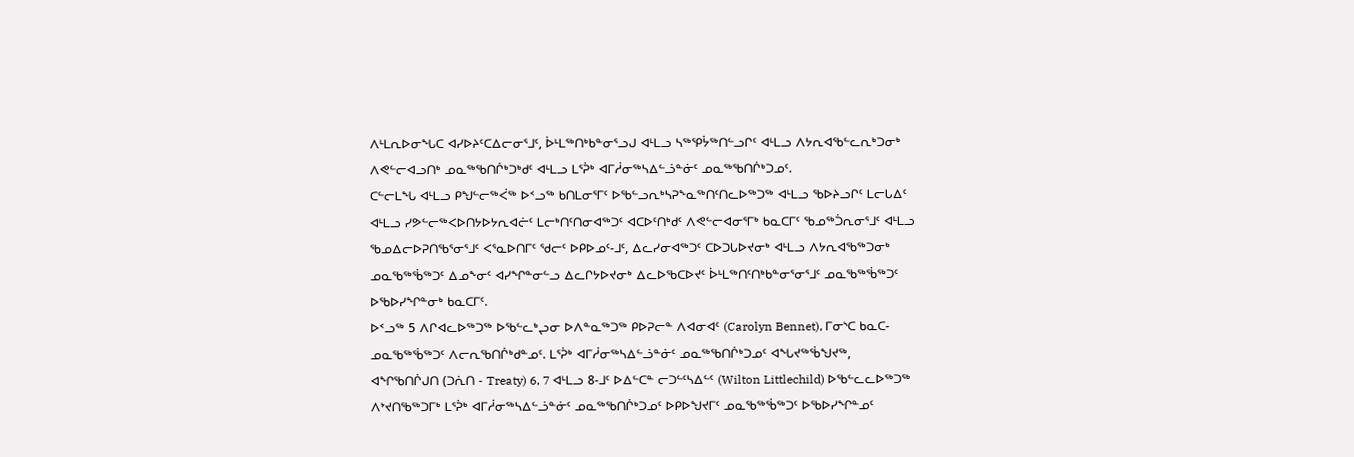ᐱᒻᒪᕆᐅᓂᖓᑕ ᐊᓯᐅᔨᑦᑕᐃᓕᓂᕐᒧᑦ, ᐆᒻᒪᖅᑎᒃᑲᓐᓂᕐᓗᒍ ᐊᒻᒪᓗ ᓴᖅᕿᔮᖅᑎᓪᓗᒋᑦ ᐊᒻᒪᓗ ᐱᔭᕆᐊᖃᓪᓚᕆᒃᑐᓂᒃ ᐱᕙᓪᓕᐊᓗᑎᒃ ᓄᓇᖅᖃᑎᒌᒃᑐᒃᑯᑦ ᐊᒻᒪᓗ ᒪᕐᕉᒃ ᐊᒥᓲᓂᖅᓴᐃᓪᓘᓐᓃᑦ ᓄᓇᖅᖃᑎᒌᒃᑐᓄᑦ.
ᑕᓪᓕᒪᖓ ᐊᒻᒪᓗ ᑭᖑᓪᓕᖅᐹᖅ ᐅᑉᓗᖅ ᑲᑎᒪᓂᕐᒥᑦ ᐅᖃᓪᓗᕆᒃᓴᕈᖕᓇᖅᑎᑦᑎᓚᐅᖅᑐᖅ ᐊᒻᒪᓗ ᖃᐅᔨᓗᒋᑦ ᒪᓕᒐᐃᑦ ᐊᒻᒪᓗ ᓯᕗᓪᓕᖅᐸᐅᑎᔭᐅᔭᕆᐊᓖᑦ ᒪᓕᒃᑎᑦᑎᓂᐊᖅᑐᑦ ᐊᑕᐅᑦᑎᒃᑯᑦ ᐱᕙᓪᓕᐊᓂᕐᒥᒃ ᑲᓇᑕᒥᑦ ᖃᓄᖅᑑᕆᓂᕐᒧᑦ ᐊᒻᒪᓗ ᖃᓄᐃᓕᐅᕈᑎᖃᕐᓂᕐᒧᑦ ᐸᕐᓇᐅᑎᒥᑦ ᖁᓕᑦ ᐅᑭᐅᓄᑦ-ᒧᑦ, ᐃᓚᓯᓂᐊᖅᑐᑦ ᑕᐅᑐᒐᐅᔪᓂᒃ ᐊᒻᒪᓗ ᐱᔭᕆᐊᖃᖅᑐᓂᒃ ᓄᓇᖃᖅᖄᖅᑐᑦ ᐃᓄᖕᓂᑦ ᐊᓯᖏᓐᓂᓪᓗ ᐃᓚᒋᔭᐅᔪᓂᒃ ᐃᓚᐅᖃᑕᐅᔪᑦ ᐆᒻᒪᖅᑎᑦᑎᒃᑲᓐᓂᕐᓂᕐᒧᑦ ᓄᓇᖃᖅᖄᖅᑐᑦ ᐅᖃᐅᓯᖏᓐᓂᒃ ᑲᓇᑕᒥᑦ.
ᐅᑉᓗᖅ 5 ᐱᒋᐊᓚᐅᖅᑐᖅ ᐅᖃᓪᓚᒃᖢᓂ ᐅᐱᓐᓇᖅᑐᖅ ᑭᐅᕈᓕᓐ ᐱᐊᓂᐊᑦ (Carolyn Bennet), ᒥᓂᔅᑕ ᑲᓇᑕ-ᓄᓇᖃᖅᖄᖅᑐᑦ ᐱᓕᕆᖃᑎᒌᒃᑯᓐᓄᑦ. ᒪᕐᕉᒃ ᐊᒥᓲᓂᖅᓴᐃᓪᓘᓐᓃᑦ ᓄᓇᖅᖃᑎᒌᒃᑐᓄᑦ ᐊᖓᔪᖅᖄᖑᔪᖅ, ᐊᖏᖃᑎᒌᒍᑎ (ᑐᕇᑎ - Treaty) 6, 7 ᐊᒻᒪᓗ 8-ᒧᑦ ᐅᐃᓪᑕᓐ ᓕᑐᓪᑦᓴᐃᓪᑦ (Wilton Littlechild) ᐅᖃᓪᓚᓚᐅᖅᑐᖅ ᐱᔾᔪᑎᖃᖅᑐᒥᒃ ᒪᕐᕉᒃ ᐊᒥᓲᓂᖅᓴᐃᓪᓘᓐᓃᑦ ᓄᓇᖅᖃᑎᒌᒃᑐᓄᑦ ᐅᑭᐅᖑᔪᒥᑦ ᓄᓇᖃᖅᖄᖅᑐᑦ ᐅᖃᐅᓯᖏᓐᓄᑦ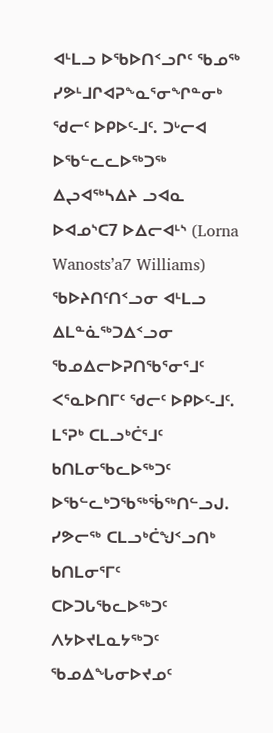ᐊᒻᒪᓗ ᐅᖃᐅᑎᑉᓗᒋᑦ ᖃᓄᖅ ᓯᕗᒻᒧᒋᐊᕈᖕᓇᕐᓂᖏᓐᓂᒃ ᖁᓕᑦ ᐅᑭᐅᑦ-ᒧᑦ. ᑐᒡᓕᐊ ᐅᖃᓪᓚᓚᐅᖅᑐᖅ ᐃᖢᐊᖅᓴᐃᔨ ᓗᐊᓇ ᐅᐊᓄᔅᑕ7 ᐅᐃᓕᐊᒻᔅ (Lorna Wanosts’a7 Williams) ᖃᐅᔨᑎᑦᑎᑉᓗᓂ ᐊᒻᒪᓗ ᐃᒪᓐᓈᖅᑐᐃᑉᓗᓂ ᖃᓄᐃᓕᐅᕈᑎᖃᕐᓂᕐᒧᑦ ᐸᕐᓇᐅᑎᒥᑦ ᖁᓕᑦ ᐅᑭᐅᑦ-ᒧᑦ.
ᒪᕐᕈᒃ ᑕᒪᓗᒃᑖᕐᒧᑦ ᑲᑎᒪᓂᖃᓚᐅᖅᑐᑦ ᐅᖃᓪᓚᒃᑐᖃᖅᖄᖅᑎᓪᓗᒍ. ᓯᕗᓕᖅ ᑕᒪᓗᒃᑖᖑᑉᓗᑎᒃ ᑲᑎᒪᓂᕐᒥᑦ ᑕᐅᑐᒐᖃᓚᐅᖅᑐᑦ ᐱᔭᐅᔪᒪᓇᔭᖅᑐᑦ ᖃᓄᐃᖓᓂᐅᔪᓄᑦ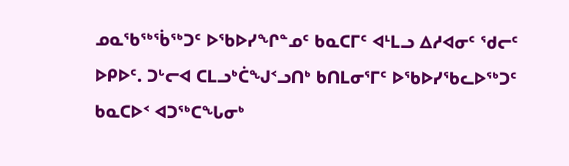ᓄᓇᖃᖅᖄᖅᑐᑦ ᐅᖃᐅᓯᖏᓐᓄᑦ ᑲᓇᑕᒥᑦ ᐊᒻᒪᓗ ᐃᓱᐊᓂᑦ ᖁᓕᑦ ᐅᑭᐅᑦ. ᑐᒡᓕᐊ ᑕᒪᓗᒃᑖᖑᑉᓗᑎᒃ ᑲᑎᒪᓂᕐᒥᑦ ᐅᖃᐅᓯᖃᓚᐅᖅᑐᑦ ᑲᓇᑕᐅᑉ ᐊᑐᖅᑕᖓᓂᒃ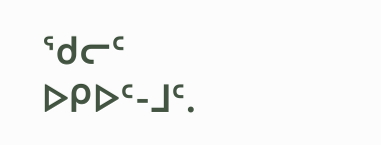ᖁᓕᑦ ᐅᑭᐅᑦ-ᒧᑦ.